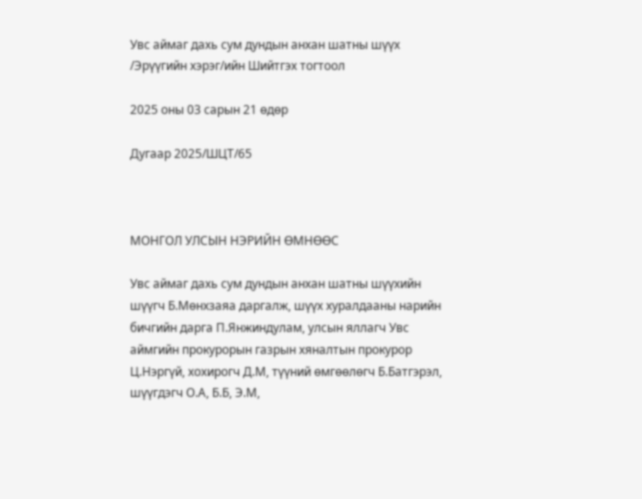Увс аймаг дахь сум дундын анхан шатны шүүх /Эрүүгийн хэрэг/ийн Шийтгэх тогтоол

2025 оны 03 сарын 21 өдөр

Дугаар 2025/ШЦТ/65



МОНГОЛ УЛСЫН НЭРИЙН ӨМНӨӨС

Увс аймаг дахь сум дундын анхан шатны шүүхийн шүүгч Б.Мөнхзаяа даргалж, шүүх хуралдааны нарийн бичгийн дарга П.Янжиндулам, улсын яллагч Увс аймгийн прокурорын газрын хяналтын прокурор Ц.Нэргүй, хохирогч Д.М, түүний өмгөөлөгч Б.Батгэрэл, шүүгдэгч О.А, Б.Б, Э.М,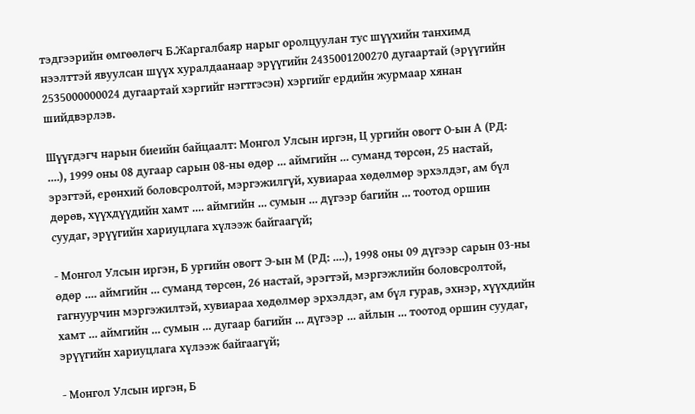тэдгээрийн өмгөөлөгч Б.Жаргалбаяр нарыг оролцуулан тус шүүхийн танхимд нээлттэй явуулсан шүүх хуралдаанаар эрүүгийн 2435001200270 дугаартай (эрүүгийн 2535000000024 дугаартай хэргийг нэгтгэсэн) хэргийг ердийн журмаар хянан шийдвэрлэв.

Шүүгдэгч нарын биеийн байцаалт: Монгол Улсын иргэн, Ц ургийн овогт О-ын А (РД: ....), 1999 оны 08 дугаар сарын 08-ны өдөр ... аймгийн ... суманд төрсөн, 25 настай, эрэгтэй, ерөнхий боловсролтой, мэргэжилгүй, хувиараа хөдөлмөр эрхэлдэг, ам бүл дөрөв, хүүхдүүдийн хамт .... аймгийн ... сумын ... дүгээр багийн ... тоотод оршин суудаг, эрүүгийн хариуцлага хүлээж байгаагүй;

- Монгол Улсын иргэн, Б ургийн овогт Э-ын М (РД: ....), 1998 оны 09 дүгээр сарын 03-ны өдөр .... аймгийн ... суманд төрсөн, 26 настай, эрэгтэй, мэргэжлийн боловсролтой, гагнуурчин мэргэжилтэй, хувиараа хөдөлмөр эрхэлдэг, ам бүл гурав, эхнэр, хүүхдийн хамт ... аймгийн ... сумын ... дугаар багийн ... дүгээр ... айлын ... тоотод оршин суудаг, эрүүгийн хариуцлага хүлээж байгаагүй;

- Монгол Улсын иргэн, Б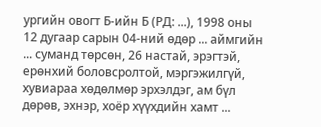ургийн овогт Б-ийн Б (РД: ...), 1998 оны 12 дугаар сарын 04-ний өдөр ... аймгийн ... суманд төрсөн, 26 настай, эрэгтэй, ерөнхий боловсролтой, мэргэжилгүй, хувиараа хөдөлмөр эрхэлдэг, ам бүл дөрөв, эхнэр, хоёр хүүхдийн хамт ...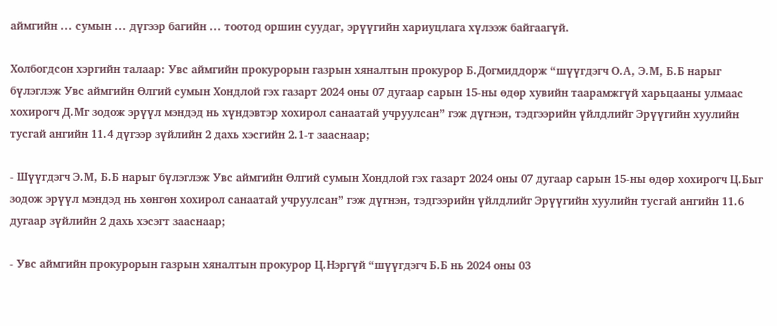аймгийн ... сумын ... дүгээр багийн ... тоотод оршин суудаг, эрүүгийн хариуцлага хүлээж байгаагүй.

Холбогдсон хэргийн талаар: Увс аймгийн прокурорын газрын хяналтын прокурор Б.Догмиддорж “шүүгдэгч О.А, Э.М, Б.Б нарыг бүлэглэж Увс аймгийн Өлгий сумын Хондлой гэх газарт 2024 оны 07 дугаар сарын 15-ны өдөр хувийн таарамжгүй харьцааны улмаас хохирогч Д.Мг зодож эрүүл мэндэд нь хүндэвтэр хохирол санаатай учруулсан” гэж дүгнэн, тэдгээрийн үйлдлийг Эрүүгийн хуулийн тусгай ангийн 11.4 дүгээр зүйлийн 2 дахь хэсгийн 2.1-т зааснаар;

- Шүүгдэгч Э.М, Б.Б нарыг бүлэглэж Увс аймгийн Өлгий сумын Хондлой гэх газарт 2024 оны 07 дугаар сарын 15-ны өдөр хохирогч Ц.Быг зодож эрүүл мэндэд нь хөнгөн хохирол санаатай учруулсан” гэж дүгнэн, тэдгээрийн үйлдлийг Эрүүгийн хуулийн тусгай ангийн 11.6 дугаар зүйлийн 2 дахь хэсэгт зааснаар;

- Увс аймгийн прокурорын газрын хяналтын прокурор Ц.Нэргүй “шүүгдэгч Б.Б нь 2024 оны 03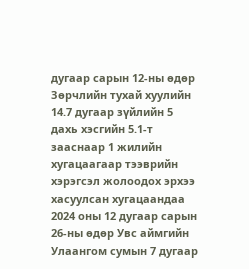дугаар сарын 12-ны өдөр Зөрчлийн тухай хуулийн 14.7 дугаар зүйлийн 5 дахь хэсгийн 5.1-т зааснаар 1 жилийн хугацаагаар тээврийн хэрэгсэл жолоодох эрхээ хасуулсан хугацаандаа 2024 оны 12 дугаар сарын 26-ны өдөр Увс аймгийн Улаангом сумын 7 дугаар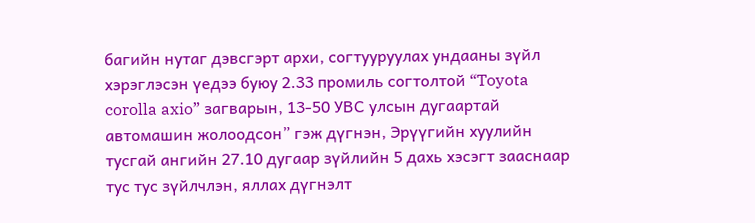багийн нутаг дэвсгэрт архи, согтууруулах ундааны зүйл хэрэглэсэн үедээ буюу 2.33 промиль согтолтой “Toyota corolla axio” загварын, 13-50 УВС улсын дугаартай автомашин жолоодсон” гэж дүгнэн, Эрүүгийн хуулийн тусгай ангийн 27.10 дугаар зүйлийн 5 дахь хэсэгт зааснаар тус тус зүйлчлэн, яллах дүгнэлт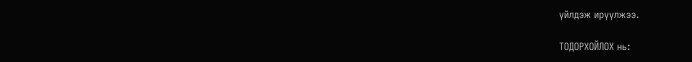үйлдэж ирүүлжээ.

ТОДОРХОЙЛОХ нь: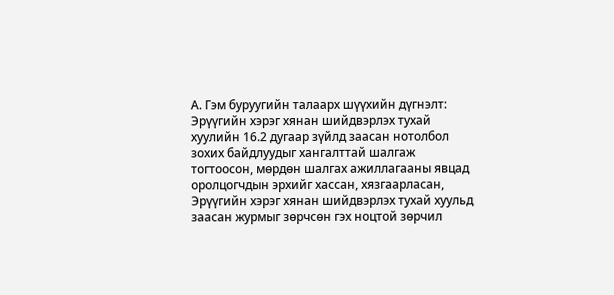А. Гэм буруугийн талаарх шүүхийн дүгнэлт: Эрүүгийн хэрэг хянан шийдвэрлэх тухай хуулийн 16.2 дугаар зүйлд заасан нотолбол зохих байдлуудыг хангалттай шалгаж тогтоосон, мөрдөн шалгах ажиллагааны явцад оролцогчдын эрхийг хассан, хязгаарласан, Эрүүгийн хэрэг хянан шийдвэрлэх тухай хуульд заасан журмыг зөрчсөн гэх ноцтой зөрчил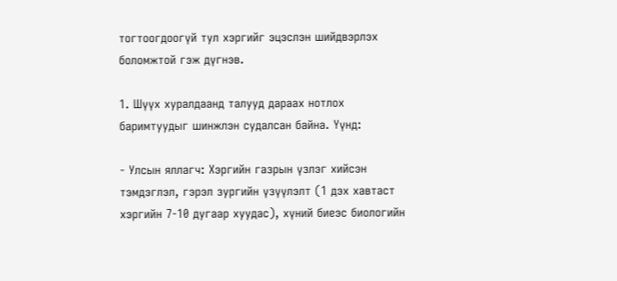тогтоогдоогүй тул хэргийг эцэслэн шийдвэрлэх боломжтой гэж дүгнэв.

1. Шүүх хуралдаанд талууд дараах нотлох баримтуудыг шинжлэн судалсан байна. Үүнд:

- Улсын яллагч: Хэргийн газрын үзлэг хийсэн тэмдэглэл, гэрэл зургийн үзүүлэлт (1 дэх хавтаст хэргийн 7-10 дугаар хуудас), хүний биеэс биологийн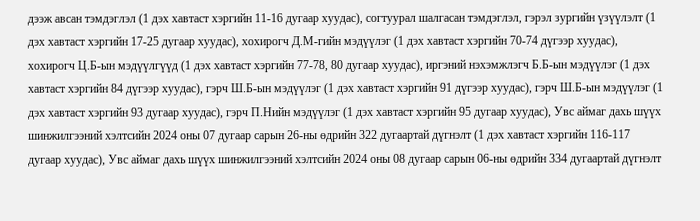дээж авсан тэмдэглэл (1 дэх хавтаст хэргийн 11-16 дугаар хуудас), согтуурал шалгасан тэмдэглэл, гэрэл зургийн үзүүлэлт (1 дэх хавтаст хэргийн 17-25 дугаар хуудас), хохирогч Д.М-гийн мэдүүлэг (1 дэх хавтаст хэргийн 70-74 дүгээр хуудас), хохирогч Ц.Б-ын мэдүүлгүүд (1 дэх хавтаст хэргийн 77-78, 80 дугаар хуудас), иргэний нэхэмжлэгч Б.Б-ын мэдүүлэг (1 дэх хавтаст хэргийн 84 дүгээр хуудас), гэрч Ш.Б-ын мэдүүлэг (1 дэх хавтаст хэргийн 91 дүгээр хуудас), гэрч Ш.Б-ын мэдүүлэг (1 дэх хавтаст хэргийн 93 дугаар хуудас), гэрч П.Нийн мэдүүлэг (1 дэх хавтаст хэргийн 95 дугаар хуудас), Увс аймаг дахь шүүх шинжилгээний хэлтсийн 2024 оны 07 дугаар сарын 26-ны өдрийн 322 дугаартай дүгнэлт (1 дэх хавтаст хэргийн 116-117 дугаар хуудас), Увс аймаг дахь шүүх шинжилгээний хэлтсийн 2024 оны 08 дугаар сарын 06-ны өдрийн 334 дугаартай дүгнэлт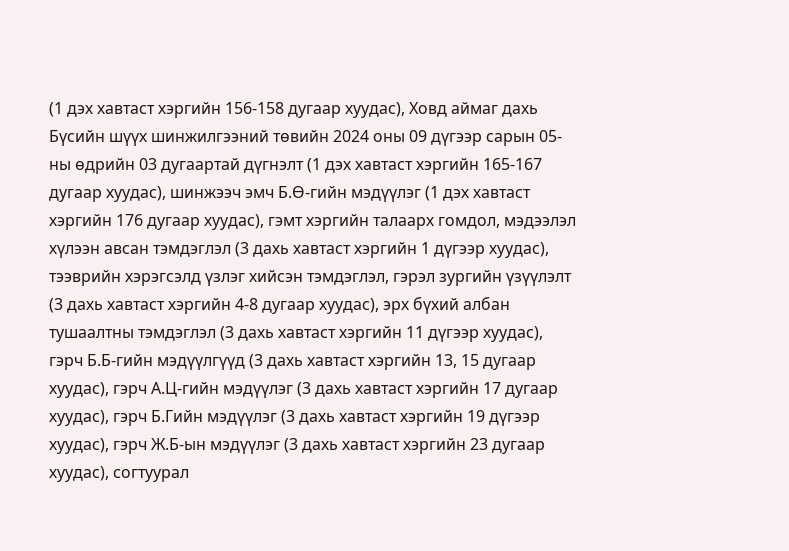(1 дэх хавтаст хэргийн 156-158 дугаар хуудас), Ховд аймаг дахь Бүсийн шүүх шинжилгээний төвийн 2024 оны 09 дүгээр сарын 05-ны өдрийн 03 дугаартай дүгнэлт (1 дэх хавтаст хэргийн 165-167 дугаар хуудас), шинжээч эмч Б.Ө-гийн мэдүүлэг (1 дэх хавтаст хэргийн 176 дугаар хуудас), гэмт хэргийн талаарх гомдол, мэдээлэл хүлээн авсан тэмдэглэл (3 дахь хавтаст хэргийн 1 дүгээр хуудас), тээврийн хэрэгсэлд үзлэг хийсэн тэмдэглэл, гэрэл зургийн үзүүлэлт (3 дахь хавтаст хэргийн 4-8 дугаар хуудас), эрх бүхий албан тушаалтны тэмдэглэл (3 дахь хавтаст хэргийн 11 дүгээр хуудас), гэрч Б.Б-гийн мэдүүлгүүд (3 дахь хавтаст хэргийн 13, 15 дугаар хуудас), гэрч А.Ц-гийн мэдүүлэг (3 дахь хавтаст хэргийн 17 дугаар хуудас), гэрч Б.Гийн мэдүүлэг (3 дахь хавтаст хэргийн 19 дүгээр хуудас), гэрч Ж.Б-ын мэдүүлэг (3 дахь хавтаст хэргийн 23 дугаар хуудас), согтуурал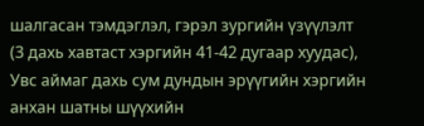шалгасан тэмдэглэл, гэрэл зургийн үзүүлэлт (3 дахь хавтаст хэргийн 41-42 дугаар хуудас), Увс аймаг дахь сум дундын эрүүгийн хэргийн анхан шатны шүүхийн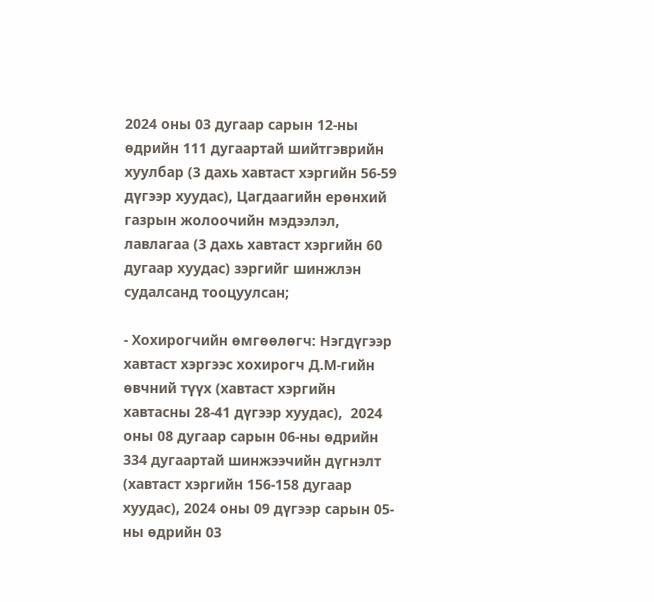2024 оны 03 дугаар сарын 12-ны өдрийн 111 дугаартай шийтгэврийн хуулбар (3 дахь хавтаст хэргийн 56-59 дүгээр хуудас), Цагдаагийн ерөнхий газрын жолоочийн мэдээлэл, лавлагаа (3 дахь хавтаст хэргийн 60 дугаар хуудас) зэргийг шинжлэн судалсанд тооцуулсан;

- Хохирогчийн өмгөөлөгч: Нэгдүгээр хавтаст хэргээс хохирогч Д.М-гийн өвчний түүх (хавтаст хэргийн хавтасны 28-41 дүгээр хуудас),  2024 оны 08 дугаар сарын 06-ны өдрийн 334 дугаартай шинжээчийн дүгнэлт (хавтаст хэргийн 156-158 дугаар хуудас), 2024 оны 09 дүгээр сарын 05-ны өдрийн 03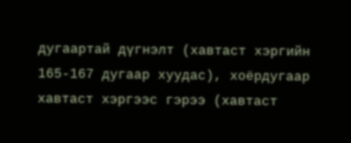дугаартай дүгнэлт (хавтаст хэргийн 165-167 дугаар хуудас), хоёрдугаар хавтаст хэргээс гэрээ (хавтаст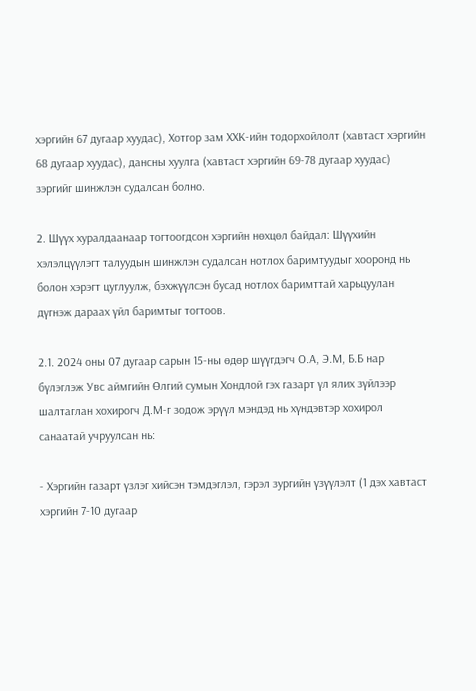хэргийн 67 дугаар хуудас), Хотгор зам ХХК-ийн тодорхойлолт (хавтаст хэргийн 68 дугаар хуудас), дансны хуулга (хавтаст хэргийн 69-78 дугаар хуудас) зэргийг шинжлэн судалсан болно.

2. Шүүх хуралдаанаар тогтоогдсон хэргийн нөхцөл байдал: Шүүхийн хэлэлцүүлэгт талуудын шинжлэн судалсан нотлох баримтуудыг хооронд нь болон хэрэгт цуглуулж, бэхжүүлсэн бусад нотлох баримттай харьцуулан дүгнэж дараах үйл баримтыг тогтоов.

2.1. 2024 оны 07 дугаар сарын 15-ны өдөр шүүгдэгч О.А, Э.М, Б.Б нар бүлэглэж Увс аймгийн Өлгий сумын Хондлой гэх газарт үл ялих зүйлээр шалтаглан хохирогч Д.М-г зодож эрүүл мэндэд нь хүндэвтэр хохирол санаатай учруулсан нь:

- Хэргийн газарт үзлэг хийсэн тэмдэглэл, гэрэл зургийн үзүүлэлт (1 дэх хавтаст хэргийн 7-10 дугаар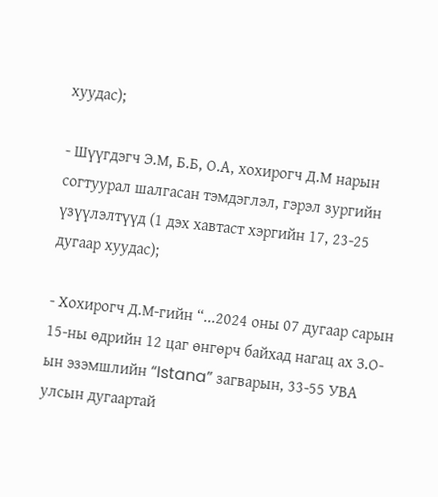хуудас);

- Шүүгдэгч Э.М, Б.Б, О.А, хохирогч Д.М нарын согтуурал шалгасан тэмдэглэл, гэрэл зургийн үзүүлэлтүүд (1 дэх хавтаст хэргийн 17, 23-25 дугаар хуудас);

- Хохирогч Д.М-гийн “...2024 оны 07 дугаар сарын 15-ны өдрийн 12 цаг өнгөрч байхад нагац ах З.О-ын эзэмшлийн “Istana” загварын, 33-55 УВА улсын дугаартай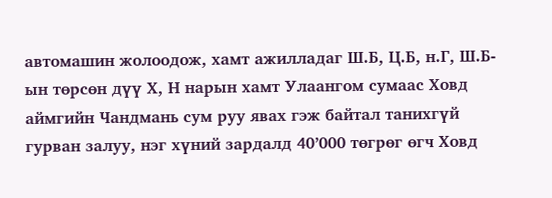автомашин жолоодож, хамт ажилладаг Ш.Б, Ц.Б, н.Г, Ш.Б-ын төрсөн дүү Х, Н нарын хамт Улаангом сумаас Ховд аймгийн Чандмань сум руу явах гэж байтал танихгүй гурван залуу, нэг хүний зардалд 40’000 төгрөг өгч Ховд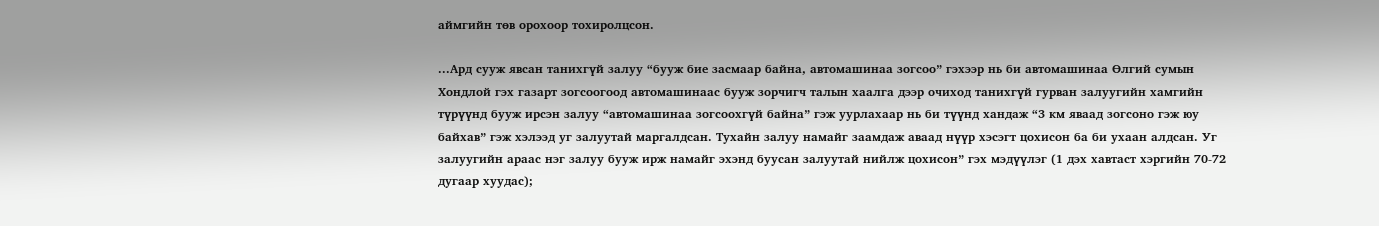аймгийн төв орохоор тохиролцсон.

...Ард сууж явсан танихгүй залуу “бууж бие засмаар байна, автомашинаа зогсоо” гэхээр нь би автомашинаа Өлгий сумын Хондлой гэх газарт зогсоогоод автомашинаас бууж зорчигч талын хаалга дээр очиход танихгүй гурван залуугийн хамгийн түрүүнд бууж ирсэн залуу “автомашинаа зогсоохгүй байна” гэж уурлахаар нь би түүнд хандаж “3 км яваад зогсоно гэж юу байхав” гэж хэлээд уг залуутай маргалдсан. Тухайн залуу намайг заамдаж аваад нүүр хэсэгт цохисон ба би ухаан алдсан. Уг залуугийн араас нэг залуу бууж ирж намайг эхэнд буусан залуутай нийлж цохисон” гэх мэдүүлэг (1 дэх хавтаст хэргийн 70-72 дугаар хуудас);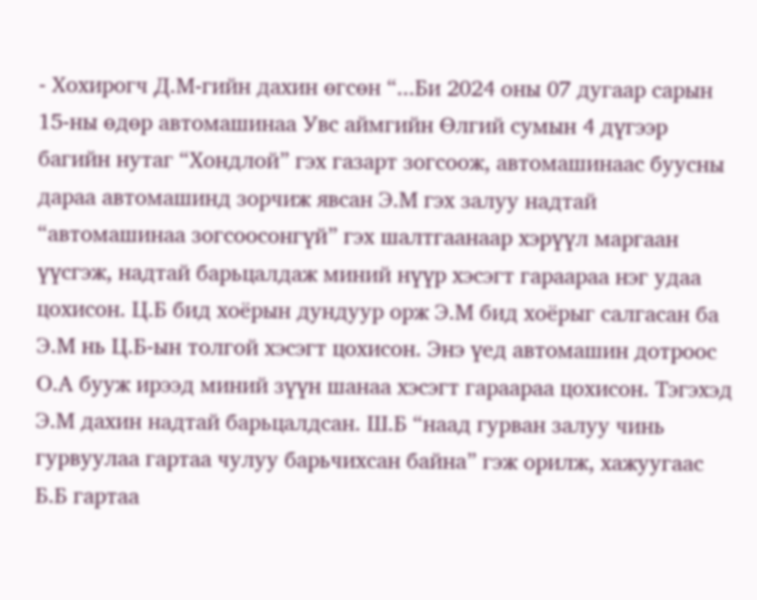- Хохирогч Д.М-гийн дахин өгсөн “...Би 2024 оны 07 дугаар сарын 15-ны өдөр автомашинаа Увс аймгийн Өлгий сумын 4 дүгээр багийн нутаг “Хондлой” гэх газарт зогсоож, автомашинаас буусны дараа автомашинд зорчиж явсан Э.М гэх залуу надтай “автомашинаа зогсоосонгүй” гэх шалтгаанаар хэрүүл маргаан үүсгэж, надтай барьцалдаж миний нүүр хэсэгт гараараа нэг удаа цохисон. Ц.Б бид хоёрын дундуур орж Э.М бид хоёрыг салгасан ба Э.М нь Ц.Б-ын толгой хэсэгт цохисон. Энэ үед автомашин дотроос О.А бууж ирээд миний зүүн шанаа хэсэгт гараараа цохисон. Тэгэхэд Э.М дахин надтай барьцалдсан. Ш.Б “наад гурван залуу чинь гурвуулаа гартаа чулуу барьчихсан байна” гэж орилж, хажуугаас Б.Б гартаа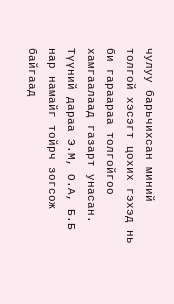чулуу барьчихсан миний толгой хэсэгт цохих гэхэд нь би гараараа толгойгоо хамгаалаад газарт унасан. Түүний дараа Э.М, О.А, Б.Б нар намайг тойрч зогсож байгаад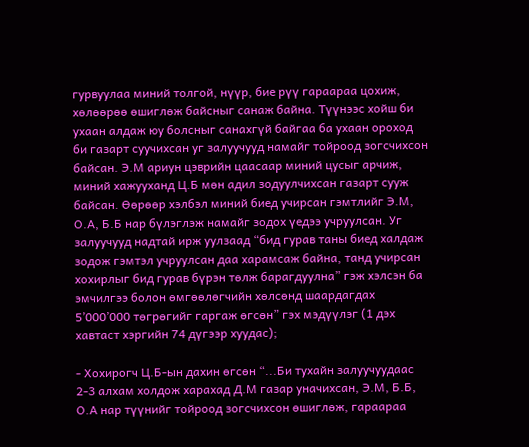гурвуулаа миний толгой, нүүр, бие рүү гараараа цохиж, хөлөөрөө өшиглөж байсныг санаж байна. Түүнээс хойш би ухаан алдаж юу болсныг санахгүй байгаа ба ухаан ороход би газарт суучихсан уг залуучууд намайг тойроод зогсчихсон байсан. Э.М ариун цэврийн цаасаар миний цусыг арчиж, миний хажууханд Ц.Б мөн адил зодуулчихсан газарт сууж байсан. Өөрөөр хэлбэл миний биед учирсан гэмтлийг Э.М, О.А, Б.Б нар бүлэглэж намайг зодох үедээ учруулсан. Уг залуучууд надтай ирж уулзаад “бид гурав таны биед халдаж зодож гэмтэл учруулсан даа харамсаж байна, танд учирсан хохирлыг бид гурав бүрэн төлж барагдуулна” гэж хэлсэн ба эмчилгээ болон өмгөөлөгчийн хөлсөнд шаардагдах 5’000’000 төгрөгийг гаргаж өгсөн” гэх мэдүүлэг (1 дэх хавтаст хэргийн 74 дүгээр хуудас);

- Хохирогч Ц.Б-ын дахин өгсөн “...Би тухайн залуучуудаас 2-3 алхам холдож харахад Д.М газар уначихсан, Э.М, Б.Б, О.А нар түүнийг тойроод зогсчихсон өшиглөж, гараараа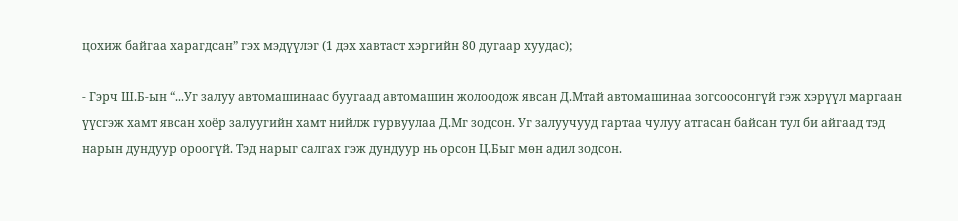цохиж байгаа харагдсан” гэх мэдүүлэг (1 дэх хавтаст хэргийн 80 дугаар хуудас);

- Гэрч Ш.Б-ын “...Уг залуу автомашинаас буугаад автомашин жолоодож явсан Д.Мтай автомашинаа зогсоосонгүй гэж хэрүүл маргаан үүсгэж хамт явсан хоёр залуугийн хамт нийлж гурвуулаа Д.Мг зодсон. Уг залуучууд гартаа чулуу атгасан байсан тул би айгаад тэд нарын дундуур ороогүй. Тэд нарыг салгах гэж дундуур нь орсон Ц.Быг мөн адил зодсон.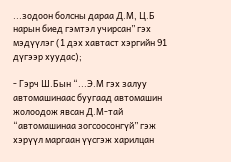...зодоон болсны дараа Д.М, Ц.Б нарын биед гэмтэл учирсан” гэх мэдүүлэг (1 дэх хавтаст хэргийн 91 дүгээр хуудас);

- Гэрч Ш.Бын “...Э.М гэх залуу автомашинаас буугаад автомашин жолоодож явсан Д.М-тай “автомашинаа зогсоосонгүй” гэж хэрүүл маргаан үүсгэж харилцан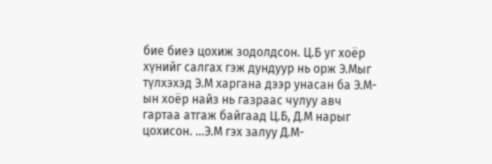бие биеэ цохиж зодолдсон. Ц.Б уг хоёр хүнийг салгах гэж дундуур нь орж Э.Мыг түлхэхэд Э.М харгана дээр унасан ба Э.М-ын хоёр найз нь газраас чулуу авч гартаа атгаж байгаад Ц.Б, Д.М нарыг цохисон. ...Э.М гэх залуу Д.М-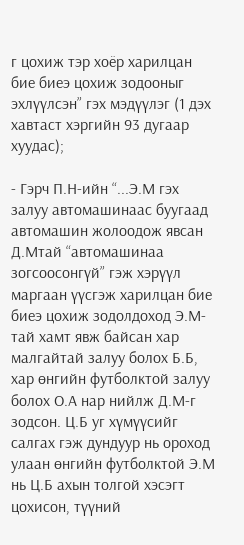г цохиж тэр хоёр харилцан бие биеэ цохиж зодооныг эхлүүлсэн” гэх мэдүүлэг (1 дэх хавтаст хэргийн 93 дугаар хуудас);

- Гэрч П.Н-ийн “...Э.М гэх залуу автомашинаас буугаад автомашин жолоодож явсан Д.Мтай “автомашинаа зогсоосонгүй” гэж хэрүүл маргаан үүсгэж харилцан бие биеэ цохиж зодолдоход Э.М-тай хамт явж байсан хар малгайтай залуу болох Б.Б, хар өнгийн футболктой залуу болох О.А нар нийлж Д.М-г зодсон. Ц.Б уг хүмүүсийг салгах гэж дундуур нь ороход улаан өнгийн футболктой Э.М нь Ц.Б ахын толгой хэсэгт цохисон, түүний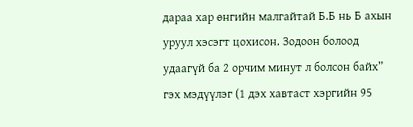дараа хар өнгийн малгайтай Б.Б нь Б ахын уруул хэсэгт цохисон. Зодоон болоод удаагүй ба 2 орчим минут л болсон байх” гэх мэдүүлэг (1 дэх хавтаст хэргийн 95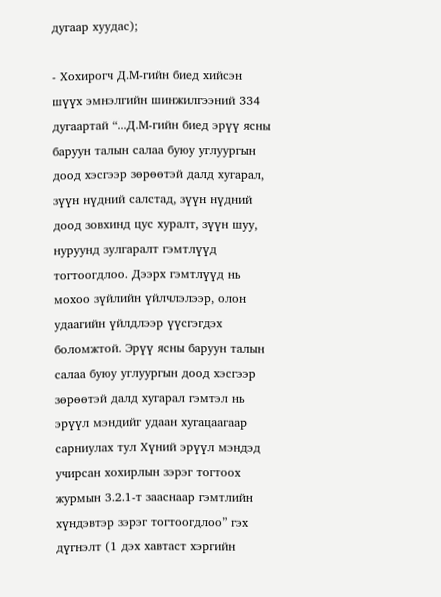дугаар хуудас);

- Хохирогч Д.М-гийн биед хийсэн шүүх эмнэлгийн шинжилгээний 334 дугаартай “...Д.М-гийн биед эрүү ясны баруун талын салаа буюу углуургын доод хэсгээр зөрөөтэй далд хугарал, зүүн нүдний салстад, зүүн нүдний доод зовхинд цус хуралт, зүүн шуу, нуруунд зулгаралт гэмтлүүд тогтоогдлоо. Дээрх гэмтлүүд нь мохоо зүйлийн үйлчлэлээр, олон удаагийн үйлдлээр үүсгэгдэх боломжтой. Эрүү ясны баруун талын салаа буюу углуургын доод хэсгээр зөрөөтэй далд хугарал гэмтэл нь эрүүл мэндийг удаан хугацаагаар сарниулах тул Хүний эрүүл мэндэд учирсан хохирлын зэрэг тогтоох журмын 3.2.1-т зааснаар гэмтлийн хүндэвтэр зэрэг тогтоогдлоо” гэх дүгнэлт (1 дэх хавтаст хэргийн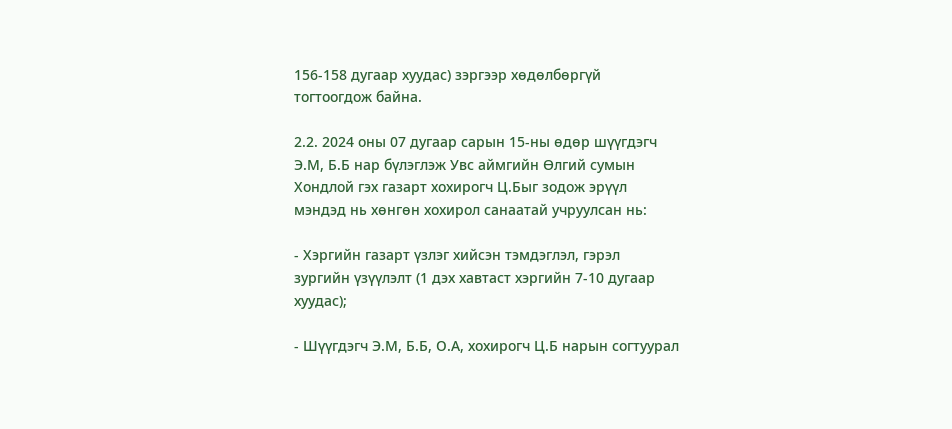156-158 дугаар хуудас) зэргээр хөдөлбөргүй тогтоогдож байна.

2.2. 2024 оны 07 дугаар сарын 15-ны өдөр шүүгдэгч Э.М, Б.Б нар бүлэглэж Увс аймгийн Өлгий сумын Хондлой гэх газарт хохирогч Ц.Быг зодож эрүүл мэндэд нь хөнгөн хохирол санаатай учруулсан нь:

- Хэргийн газарт үзлэг хийсэн тэмдэглэл, гэрэл зургийн үзүүлэлт (1 дэх хавтаст хэргийн 7-10 дугаар хуудас);

- Шүүгдэгч Э.М, Б.Б, О.А, хохирогч Ц.Б нарын согтуурал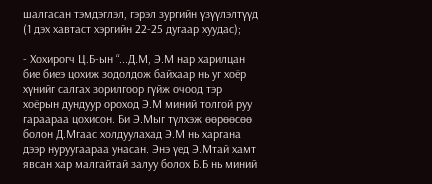шалгасан тэмдэглэл, гэрэл зургийн үзүүлэлтүүд (1 дэх хавтаст хэргийн 22-25 дугаар хуудас);

- Хохирогч Ц.Б-ын “...Д.М, Э.М нар харилцан бие биеэ цохиж зодолдож байхаар нь уг хоёр хүнийг салгах зорилгоор гүйж очоод тэр хоёрын дундуур ороход Э.М миний толгой руу гараараа цохисон. Би Э.Мыг түлхэж өөрөөсөө болон Д.Мгаас холдуулахад Э.М нь харгана дээр нуруугаараа унасан. Энэ үед Э.Мтай хамт явсан хар малгайтай залуу болох Б.Б нь миний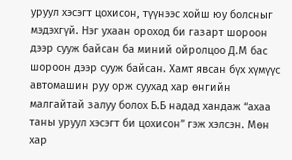уруул хэсэгт цохисон, түүнээс хойш юу болсныг мэдэхгүй. Нэг ухаан ороход би газарт шороон дээр сууж байсан ба миний ойролцоо Д.М бас шороон дээр сууж байсан. Хамт явсан бүх хүмүүс автомашин руу орж суухад хар өнгийн малгайтай залуу болох Б.Б надад хандаж “ахаа таны уруул хэсэгт би цохисон” гэж хэлсэн. Мөн хар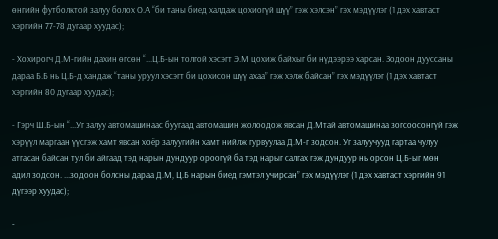өнгийн футболктой залуу болох О.А “би таны биед халдаж цохиогүй шүү” гэж хэлсэн” гэх мэдүүлэг (1 дэх хавтаст хэргийн 77-78 дугаар хуудас);

- Хохирогч Д.М-гийн дахин өгсөн “...Ц.Б-ын толгой хэсэгт Э.М цохиж байхыг би нүдээрээ харсан. Зодоон дууссаны дараа Б.Б нь Ц.Б-д хандаж “таны уруул хэсэгт би цохисон шүү ахаа” гэж хэлж байсан” гэх мэдүүлэг (1 дэх хавтаст хэргийн 80 дугаар хуудас);

- Гэрч Ш.Б-ын “...Уг залуу автомашинаас буугаад автомашин жолоодож явсан Д.Мтай автомашинаа зогсоосонгүй гэж хэрүүл маргаан үүсгэж хамт явсан хоёр залуугийн хамт нийлж гурвуулаа Д.М-г зодсон. Уг залуучууд гартаа чулуу атгасан байсан тул би айгаад тэд нарын дундуур ороогүй ба тэд нарыг салгах гэж дундуур нь орсон Ц.Б-ыг мөн адил зодсон. ...зодоон болсны дараа Д.М, Ц.Б нарын биед гэмтэл учирсан” гэх мэдүүлэг (1 дэх хавтаст хэргийн 91 дүгээр хуудас);

-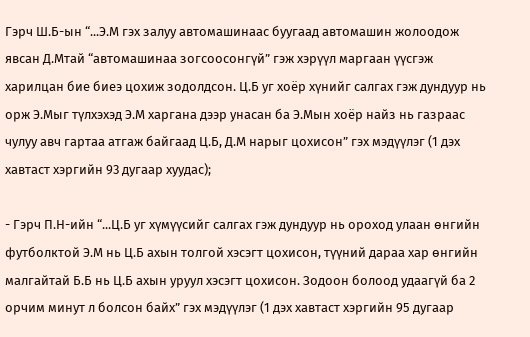Гэрч Ш.Б-ын “...Э.М гэх залуу автомашинаас буугаад автомашин жолоодож явсан Д.Мтай “автомашинаа зогсоосонгүй” гэж хэрүүл маргаан үүсгэж харилцан бие биеэ цохиж зодолдсон. Ц.Б уг хоёр хүнийг салгах гэж дундуур нь орж Э.Мыг түлхэхэд Э.М харгана дээр унасан ба Э.Мын хоёр найз нь газраас чулуу авч гартаа атгаж байгаад Ц.Б, Д.М нарыг цохисон” гэх мэдүүлэг (1 дэх хавтаст хэргийн 93 дугаар хуудас);

- Гэрч П.Н-ийн “...Ц.Б уг хүмүүсийг салгах гэж дундуур нь ороход улаан өнгийн футболктой Э.М нь Ц.Б ахын толгой хэсэгт цохисон, түүний дараа хар өнгийн малгайтай Б.Б нь Ц.Б ахын уруул хэсэгт цохисон. Зодоон болоод удаагүй ба 2 орчим минут л болсон байх” гэх мэдүүлэг (1 дэх хавтаст хэргийн 95 дугаар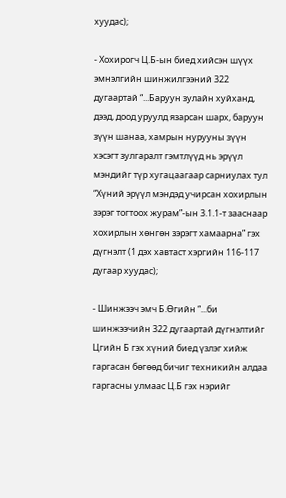хуудас);

- Хохирогч Ц.Б-ын биед хийсэн шүүх эмнэлгийн шинжилгээний 322 дугаартай “...Баруун зулайн хуйханд, дээд, доод уруулд язарсан шарх, баруун зүүн шанаа, хамрын нурууны зүүн хэсэгт зулгаралт гэмтлүүд нь эрүүл мэндийг түр хугацаагаар сарниулах тул “Хүний эрүүл мэндэд учирсан хохирлын зэрэг тогтоох журам”-ын 3.1.1-т зааснаар хохирлын хөнгөн зэрэгт хамаарна” гэх дүгнэлт (1 дэх хавтаст хэргийн 116-117 дугаар хуудас);

- Шинжээч эмч Б.Өгийн “...би шинжээчийн 322 дугаартай дүгнэлтийг Цгийн Б гэх хүний биед үзлэг хийж гаргасан бөгөөд бичиг техникийн алдаа гаргасны улмаас Ц.Б гэх нэрийг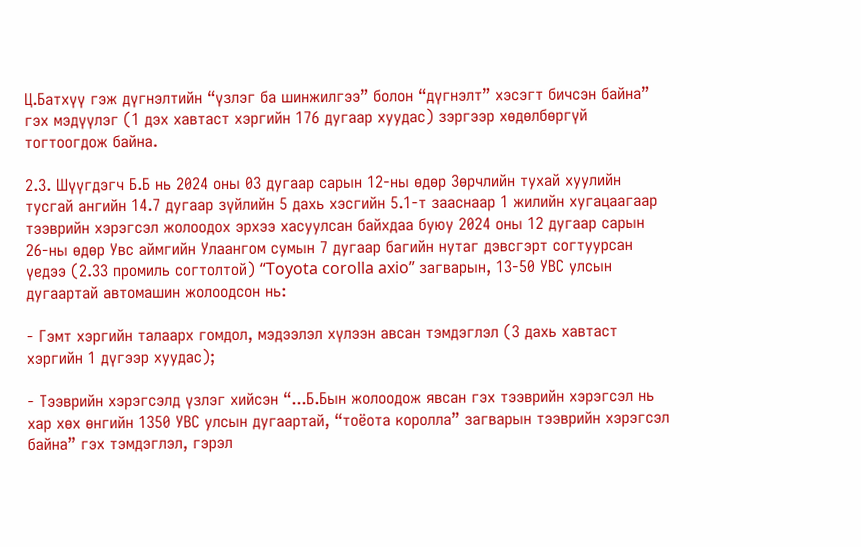Ц.Батхүү гэж дүгнэлтийн “үзлэг ба шинжилгээ” болон “дүгнэлт” хэсэгт бичсэн байна” гэх мэдүүлэг (1 дэх хавтаст хэргийн 176 дугаар хуудас) зэргээр хөдөлбөргүй тогтоогдож байна.

2.3. Шүүгдэгч Б.Б нь 2024 оны 03 дугаар сарын 12-ны өдөр Зөрчлийн тухай хуулийн тусгай ангийн 14.7 дугаар зүйлийн 5 дахь хэсгийн 5.1-т зааснаар 1 жилийн хугацаагаар тээврийн хэрэгсэл жолоодох эрхээ хасуулсан байхдаа буюу 2024 оны 12 дугаар сарын 26-ны өдөр Увс аймгийн Улаангом сумын 7 дугаар багийн нутаг дэвсгэрт согтуурсан үедээ (2.33 промиль согтолтой) “Toyota corolla axio” загварын, 13-50 УВС улсын дугаартай автомашин жолоодсон нь:

- Гэмт хэргийн талаарх гомдол, мэдээлэл хүлээн авсан тэмдэглэл (3 дахь хавтаст хэргийн 1 дүгээр хуудас);

- Тээврийн хэрэгсэлд үзлэг хийсэн “...Б.Бын жолоодож явсан гэх тээврийн хэрэгсэл нь хар хөх өнгийн 1350 УВС улсын дугаартай, “тоёота королла” загварын тээврийн хэрэгсэл байна” гэх тэмдэглэл, гэрэл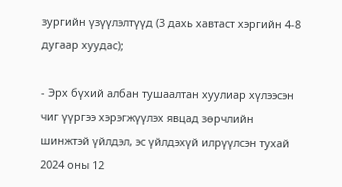зургийн үзүүлэлтүүд (3 дахь хавтаст хэргийн 4-8 дугаар хуудас);

- Эрх бүхий албан тушаалтан хуулиар хүлээсэн чиг үүргээ хэрэгжүүлэх явцад зөрчлийн шинжтэй үйлдэл, эс үйлдэхүй илрүүлсэн тухай 2024 оны 12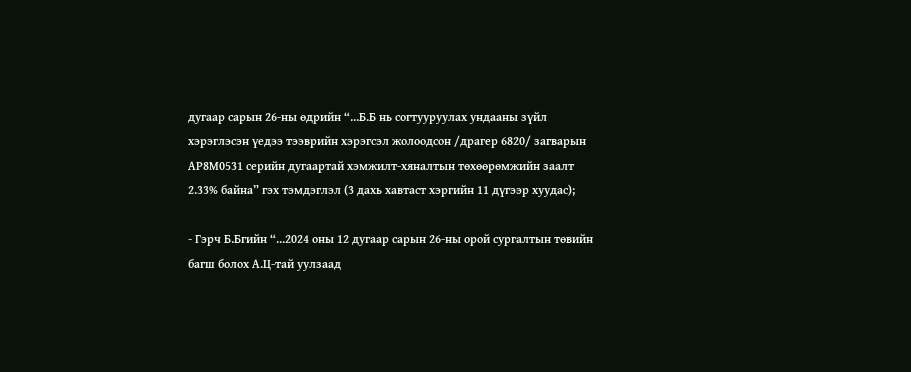дугаар сарын 26-ны өдрийн “...Б.Б нь согтууруулах ундааны зүйл хэрэглэсэн үедээ тээврийн хэрэгсэл жолоодсон /драгер 6820/ загварын АР8М0531 серийн дугаартай хэмжилт-хяналтын төхөөрөмжийн заалт 2.33% байна” гэх тэмдэглэл (3 дахь хавтаст хэргийн 11 дүгээр хуудас);

- Гэрч Б.Бгийн “...2024 оны 12 дугаар сарын 26-ны орой сургалтын төвийн багш болох А.Ц-тай уулзаад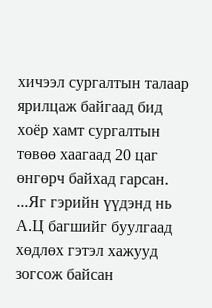хичээл сургалтын талаар ярилцаж байгаад бид хоёр хамт сургалтын төвөө хаагаад 20 цаг өнгөрч байхад гарсан. ...Яг гэрийн үүдэнд нь А.Ц багшийг буулгаад хөдлөх гэтэл хажууд зогсож байсан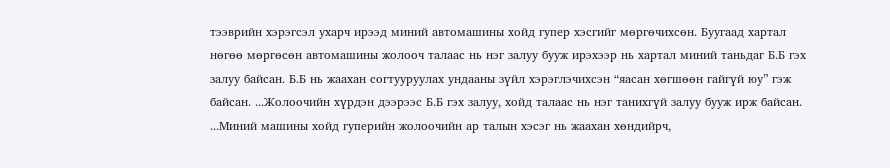тээврийн хэрэгсэл ухарч ирээд миний автомашины хойд гупер хэсгийг мөргөчихсөн. Буугаад хартал нөгөө мөргөсөн автомашины жолооч талаас нь нэг залуу бууж ирэхээр нь хартал миний таньдаг Б.Б гэх залуу байсан. Б.Б нь жаахан согтууруулах ундааны зүйл хэрэглэчихсэн “яасан хөгшөөн гайгүй юу” гэж байсан. ...Жолоочийн хүрдэн дээрээс Б.Б гэх залуу, хойд талаас нь нэг танихгүй залуу бууж ирж байсан. ...Миний машины хойд гуперийн жолоочийн ар талын хэсэг нь жаахан хөндийрч,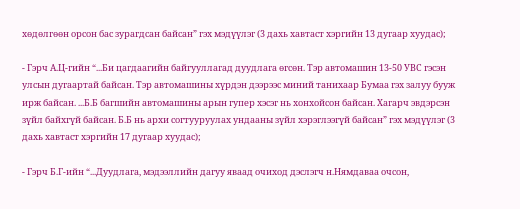хөдөлгөөн орсон бас зурагдсан байсан” гэх мэдүүлэг (3 дахь хавтаст хэргийн 13 дугаар хуудас);

- Гэрч А.Ц-гийн “...Би цагдаагийн байгууллагад дуудлага өгсөн. Тэр автомашин 13-50 УВС гэсэн улсын дугаартай байсан. Тэр автомашины хүрдэн дээрээс миний танихаар Бумаа гэх залуу бууж ирж байсан. ...Б.Б багшийн автомашины арын гупер хэсэг нь хонхойсон байсан. Хагарч эвдэрсэн зүйл байхгүй байсан. Б.Б нь архи согтууруулах ундааны зүйл хэрэглээгүй байсан” гэх мэдүүлэг (3 дахь хавтаст хэргийн 17 дугаар хуудас);

- Гэрч Б.Г-ийн “...Дуудлага, мэдээллийн дагуу яваад очиход дэслэгч н.Нямдаваа очсон,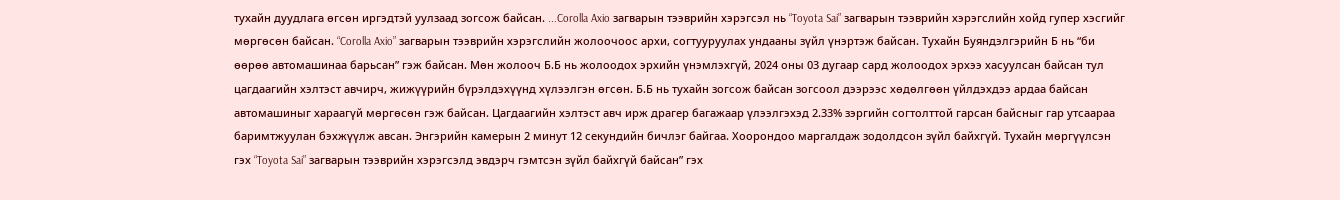тухайн дуудлага өгсөн иргэдтэй уулзаад зогсож байсан. ...Corolla Axio загварын тээврийн хэрэгсэл нь “Toyota Sai” загварын тээврийн хэрэгслийн хойд гупер хэсгийг мөргөсөн байсан. “Corolla Axio” загварын тээврийн хэрэгслийн жолоочоос архи, согтууруулах ундааны зүйл үнэртэж байсан. Тухайн Буяндэлгэрийн Б нь “би өөрөө автомашинаа барьсан” гэж байсан. Мөн жолооч Б.Б нь жолоодох эрхийн үнэмлэхгүй, 2024 оны 03 дугаар сард жолоодох эрхээ хасуулсан байсан тул цагдаагийн хэлтэст авчирч, жижүүрийн бүрэлдэхүүнд хүлээлгэн өгсөн. Б.Б нь тухайн зогсож байсан зогсоол дээрээс хөдөлгөөн үйлдэхдээ ардаа байсан автомашиныг хараагүй мөргөсөн гэж байсан. Цагдаагийн хэлтэст авч ирж драгер багажаар үлээлгэхэд 2.33% зэргийн согтолттой гарсан байсныг гар утсаараа баримтжуулан бэхжүүлж авсан. Энгэрийн камерын 2 минут 12 секундийн бичлэг байгаа. Хоорондоо маргалдаж зодолдсон зүйл байхгүй. Тухайн мөргүүлсэн гэх “Toyota Sai” загварын тээврийн хэрэгсэлд эвдэрч гэмтсэн зүйл байхгүй байсан” гэх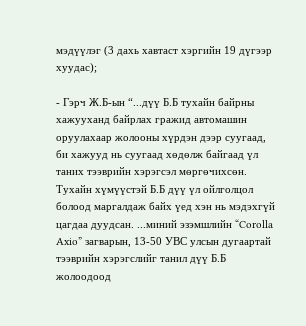мэдүүлэг (3 дахь хавтаст хэргийн 19 дүгээр хуудас);

- Гэрч Ж.Б-ын “...дүү Б.Б тухайн байрны хажууханд байрлах гражид автомашин оруулахаар жолооны хүрдэн дээр суугаад, би хажууд нь суугаад хөдөлж байгаад үл таних тээврийн хэрэгсэл мөргөчихсөн. Тухайн хүмүүстэй Б.Б дүү үл ойлголцол болоод маргалдаж байх үед хэн нь мэдэхгүй цагдаа дуудсан. ...миний эзэмшлийн “Corolla Axio” загварын, 13-50 УВС улсын дугаартай тээврийн хэрэгслийг танил дүү Б.Б жолоодоод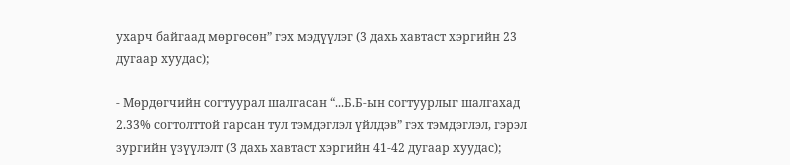ухарч байгаад мөргөсөн” гэх мэдүүлэг (3 дахь хавтаст хэргийн 23 дугаар хуудас);

- Мөрдөгчийн согтуурал шалгасан “...Б.Б-ын согтуурлыг шалгахад 2.33% согтолттой гарсан тул тэмдэглэл үйлдэв” гэх тэмдэглэл, гэрэл зургийн үзүүлэлт (3 дахь хавтаст хэргийн 41-42 дугаар хуудас);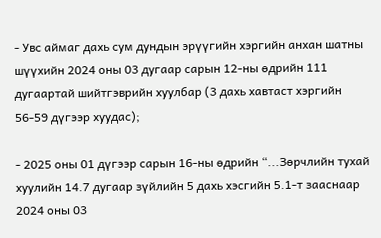- Увс аймаг дахь сум дундын эрүүгийн хэргийн анхан шатны шүүхийн 2024 оны 03 дугаар сарын 12-ны өдрийн 111 дугаартай шийтгэврийн хуулбар (3 дахь хавтаст хэргийн 56-59 дүгээр хуудас);

- 2025 оны 01 дүгээр сарын 16-ны өдрийн “...Зөрчлийн тухай хуулийн 14.7 дугаар зүйлийн 5 дахь хэсгийн 5.1-т зааснаар 2024 оны 03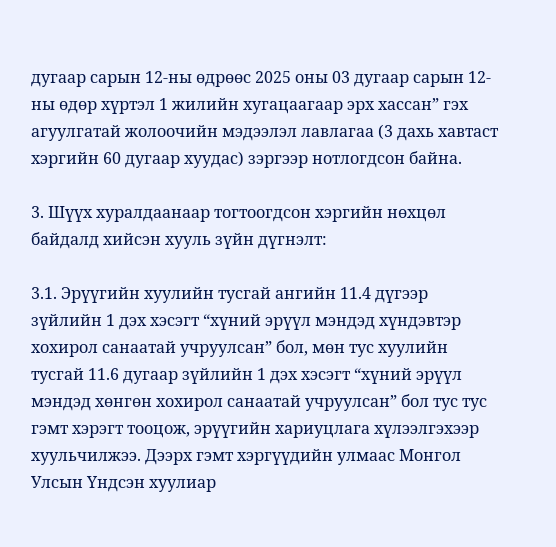дугаар сарын 12-ны өдрөөс 2025 оны 03 дугаар сарын 12-ны өдөр хүртэл 1 жилийн хугацаагаар эрх хассан” гэх агуулгатай жолоочийн мэдээлэл лавлагаа (3 дахь хавтаст хэргийн 60 дугаар хуудас) зэргээр нотлогдсон байна.

3. Шүүх хуралдаанаар тогтоогдсон хэргийн нөхцөл байдалд хийсэн хууль зүйн дүгнэлт:

3.1. Эрүүгийн хуулийн тусгай ангийн 11.4 дүгээр зүйлийн 1 дэх хэсэгт “хүний эрүүл мэндэд хүндэвтэр хохирол санаатай учруулсан” бол, мөн тус хуулийн тусгай 11.6 дугаар зүйлийн 1 дэх хэсэгт “хүний эрүүл мэндэд хөнгөн хохирол санаатай учруулсан” бол тус тус гэмт хэрэгт тооцож, эрүүгийн хариуцлага хүлээлгэхээр хуульчилжээ. Дээрх гэмт хэргүүдийн улмаас Монгол Улсын Үндсэн хуулиар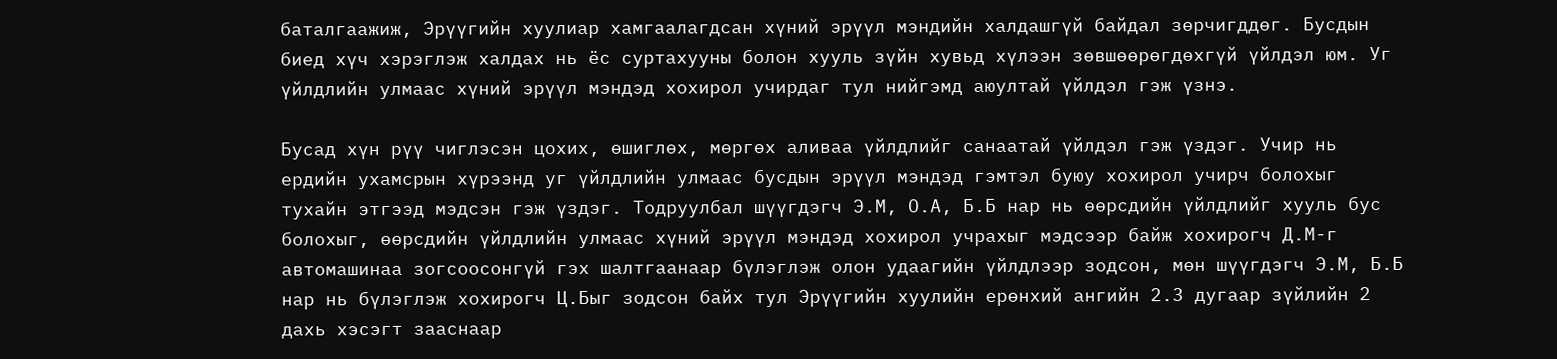баталгаажиж, Эрүүгийн хуулиар хамгаалагдсан хүний эрүүл мэндийн халдашгүй байдал зөрчигддөг. Бусдын биед хүч хэрэглэж халдах нь ёс суртахууны болон хууль зүйн хувьд хүлээн зөвшөөрөгдөхгүй үйлдэл юм. Уг үйлдлийн улмаас хүний эрүүл мэндэд хохирол учирдаг тул нийгэмд аюултай үйлдэл гэж үзнэ.

Бусад хүн рүү чиглэсэн цохих, өшиглөх, мөргөх аливаа үйлдлийг санаатай үйлдэл гэж үздэг. Учир нь ердийн ухамсрын хүрээнд уг үйлдлийн улмаас бусдын эрүүл мэндэд гэмтэл буюу хохирол учирч болохыг тухайн этгээд мэдсэн гэж үздэг. Тодруулбал шүүгдэгч Э.М, О.А, Б.Б нар нь өөрсдийн үйлдлийг хууль бус болохыг, өөрсдийн үйлдлийн улмаас хүний эрүүл мэндэд хохирол учрахыг мэдсээр байж хохирогч Д.М-г автомашинаа зогсоосонгүй гэх шалтгаанаар бүлэглэж олон удаагийн үйлдлээр зодсон, мөн шүүгдэгч Э.М, Б.Б нар нь бүлэглэж хохирогч Ц.Быг зодсон байх тул Эрүүгийн хуулийн ерөнхий ангийн 2.3 дугаар зүйлийн 2 дахь хэсэгт зааснаар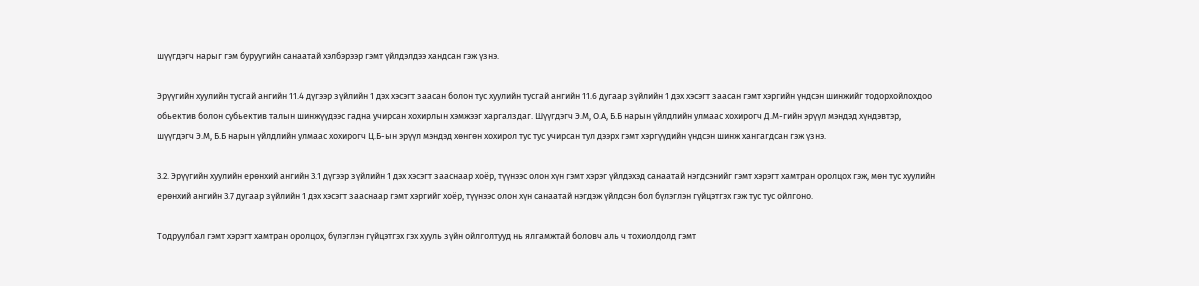шүүгдэгч нарыг гэм буруугийн санаатай хэлбэрээр гэмт үйлдэлдээ хандсан гэж үзнэ.

Эрүүгийн хуулийн тусгай ангийн 11.4 дүгээр зүйлийн 1 дэх хэсэгт заасан болон тус хуулийн тусгай ангийн 11.6 дугаар зүйлийн 1 дэх хэсэгт заасан гэмт хэргийн үндсэн шинжийг тодорхойлохдоо обьектив болон субьектив талын шинжүүдээс гадна учирсан хохирлын хэмжээг харгалздаг. Шүүгдэгч Э.М, О.А, Б.Б нарын үйлдлийн улмаас хохирогч Д.М-гийн эрүүл мэндэд хүндэвтэр, шүүгдэгч Э.М, Б.Б нарын үйлдлийн улмаас хохирогч Ц.Б-ын эрүүл мэндэд хөнгөн хохирол тус тус учирсан тул дээрх гэмт хэргүүдийн үндсэн шинж хангагдсан гэж үзнэ.

3.2. Эрүүгийн хуулийн ерөнхий ангийн 3.1 дүгээр зүйлийн 1 дэх хэсэгт зааснаар хоёр, түүнээс олон хүн гэмт хэрэг үйлдэхэд санаатай нэгдсэнийг гэмт хэрэгт хамтран оролцох гэж, мөн тус хуулийн ерөнхий ангийн 3.7 дугаар зүйлийн 1 дэх хэсэгт зааснаар гэмт хэргийг хоёр, түүнээс олон хүн санаатай нэгдэж үйлдсэн бол бүлэглэн гүйцэтгэх гэж тус тус ойлгоно.

Тодруулбал гэмт хэрэгт хамтран оролцох, бүлэглэн гүйцэтгэх гэх хууль зүйн ойлголтууд нь ялгамжтай боловч аль ч тохиолдолд гэмт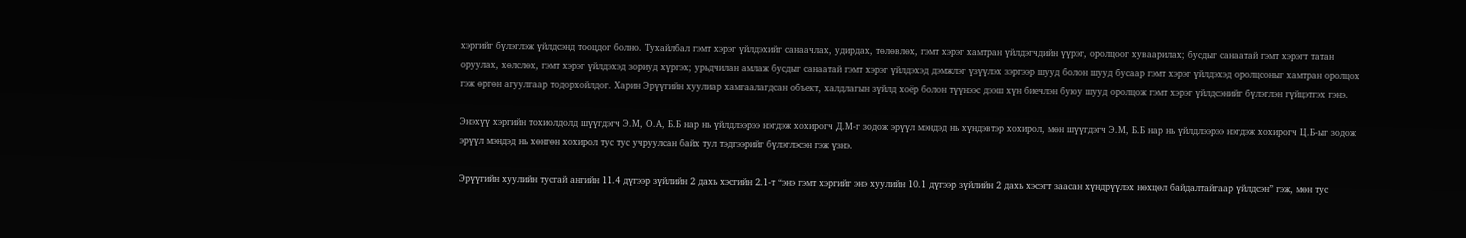хэргийг бүлэглэж үйлдсэнд тооцдог болно. Тухайлбал гэмт хэрэг үйлдэхийг санаачлах, удирдах, төлөвлөх, гэмт хэрэг хамтран үйлдэгчдийн үүрэг, оролцоог хуваарилах; бусдыг санаатай гэмт хэрэгт татан оруулах, хөлслөх, гэмт хэрэг үйлдэхэд зориуд хүргэх; урьдчилан амлаж бусдыг санаатай гэмт хэрэг үйлдэхэд дэмжлэг үзүүлэх зэргээр шууд болон шууд бусаар гэмт хэрэг үйлдэхэд оролцсоныг хамтран оролцох гэж өргөн агуулгаар тодорхойлдог. Харин Эрүүгийн хуулиар хамгаалагдсан объект, халдлагын зүйлд хоёр болон түүнээс дээш хүн биечлэн буюу шууд оролцож гэмт хэрэг үйлдсэнийг бүлэглэн гүйцэтгэх гэнэ.

Энэхүү хэргийн тохиолдолд шүүгдэгч Э.М, О.А, Б.Б нар нь үйлдлээрээ нэгдэж хохирогч Д.М-г зодож эрүүл мэндэд нь хүндэвтэр хохирол, мөн шүүгдэгч Э.М, Б.Б нар нь үйлдлээрээ нэгдэж хохирогч Ц.Б-ыг зодож эрүүл мэндэд нь хөнгөн хохирол тус тус учруулсан байх тул тэдгээрийг бүлэглэсэн гэж үзнэ.

Эрүүгийн хуулийн тусгай ангийн 11.4 дүгээр зүйлийн 2 дахь хэсгийн 2.1-т “энэ гэмт хэргийг энэ хуулийн 10.1 дүгээр зүйлийн 2 дахь хэсэгт заасан хүндрүүлэх нөхцөл байдалтайгаар үйлдсэн” гэж, мөн тус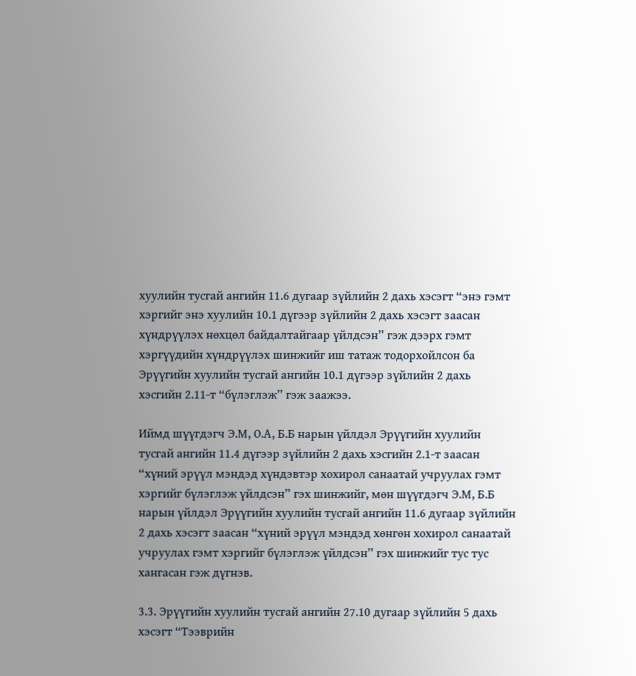хуулийн тусгай ангийн 11.6 дугаар зүйлийн 2 дахь хэсэгт “энэ гэмт хэргийг энэ хуулийн 10.1 дүгээр зүйлийн 2 дахь хэсэгт заасан хүндрүүлэх нөхцөл байдалтайгаар үйлдсэн” гэж дээрх гэмт хэргүүдийн хүндрүүлэх шинжийг иш татаж тодорхойлсон ба Эрүүгийн хуулийн тусгай ангийн 10.1 дүгээр зүйлийн 2 дахь хэсгийн 2.11-т “бүлэглэж” гэж заажээ.

Иймд шүүгдэгч Э.М, О.А, Б.Б нарын үйлдэл Эрүүгийн хуулийн тусгай ангийн 11.4 дүгээр зүйлийн 2 дахь хэсгийн 2.1-т заасан “хүний эрүүл мэндэд хүндэвтэр хохирол санаатай учруулах гэмт хэргийг бүлэглэж үйлдсэн” гэх шинжийг, мөн шүүгдэгч Э.М, Б.Б нарын үйлдэл Эрүүгийн хуулийн тусгай ангийн 11.6 дугаар зүйлийн 2 дахь хэсэгт заасан “хүний эрүүл мэндэд хөнгөн хохирол санаатай учруулах гэмт хэргийг бүлэглэж үйлдсэн” гэх шинжийг тус тус хангасан гэж дүгнэв.

3.3. Эрүүгийн хуулийн тусгай ангийн 27.10 дугаар зүйлийн 5 дахь хэсэгт “Тээврийн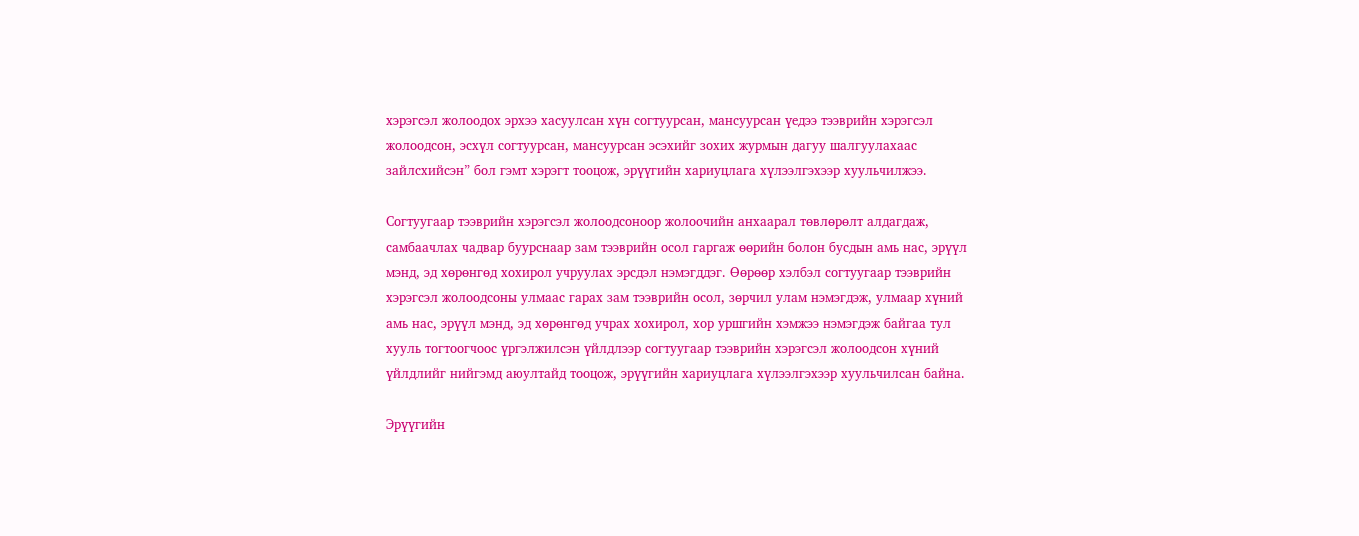хэрэгсэл жолоодох эрхээ хасуулсан хүн согтуурсан, мансуурсан үедээ тээврийн хэрэгсэл жолоодсон, эсхүл согтуурсан, мансуурсан эсэхийг зохих журмын дагуу шалгуулахаас зайлсхийсэн” бол гэмт хэрэгт тооцож, эрүүгийн хариуцлага хүлээлгэхээр хуульчилжээ.

Согтуугаар тээврийн хэрэгсэл жолоодсоноор жолоочийн анхаарал төвлөрөлт алдагдаж, самбаачлах чадвар буурснаар зам тээврийн осол гаргаж өөрийн болон бусдын амь нас, эрүүл мэнд, эд хөрөнгөд хохирол учруулах эрсдэл нэмэгддэг. Өөрөөр хэлбэл согтуугаар тээврийн хэрэгсэл жолоодсоны улмаас гарах зам тээврийн осол, зөрчил улам нэмэгдэж, улмаар хүний амь нас, эрүүл мэнд, эд хөрөнгөд учрах хохирол, хор уршгийн хэмжээ нэмэгдэж байгаа тул хууль тогтоогчоос үргэлжилсэн үйлдлээр согтуугаар тээврийн хэрэгсэл жолоодсон хүний үйлдлийг нийгэмд аюултайд тооцож, эрүүгийн хариуцлага хүлээлгэхээр хуульчилсан байна.

Эрүүгийн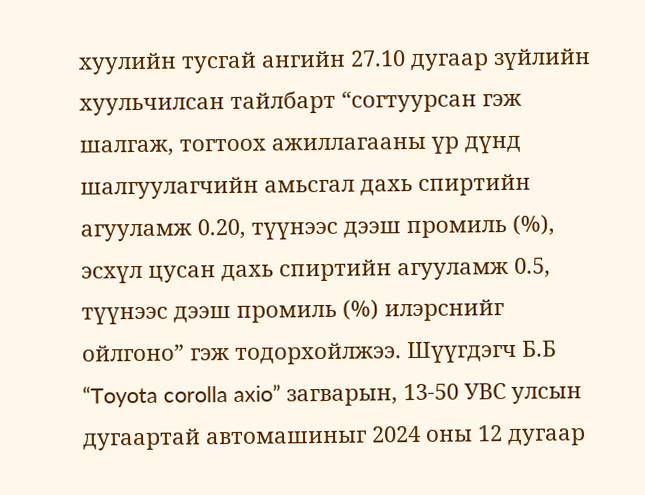хуулийн тусгай ангийн 27.10 дугаар зүйлийн хуульчилсан тайлбарт “согтуурсан гэж шалгаж, тогтоох ажиллагааны үр дүнд шалгуулагчийн амьсгал дахь спиртийн агууламж 0.20, түүнээс дээш промиль (%), эсхүл цусан дахь спиртийн агууламж 0.5, түүнээс дээш промиль (%) илэрснийг ойлгоно” гэж тодорхойлжээ. Шүүгдэгч Б.Б “Toyota corolla axio” загварын, 13-50 УВС улсын дугаартай автомашиныг 2024 оны 12 дугаар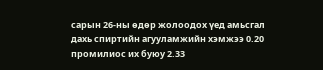сарын 26-ны өдөр жолоодох үед амьсгал дахь спиртийн агууламжийн хэмжээ 0.20 промилиос их буюу 2.33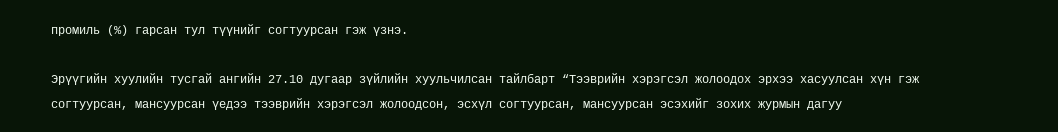промиль (%) гарсан тул түүнийг согтуурсан гэж үзнэ.

Эрүүгийн хуулийн тусгай ангийн 27.10 дугаар зүйлийн хуульчилсан тайлбарт “Тээврийн хэрэгсэл жолоодох эрхээ хасуулсан хүн гэж согтуурсан, мансуурсан үедээ тээврийн хэрэгсэл жолоодсон, эсхүл согтуурсан, мансуурсан эсэхийг зохих журмын дагуу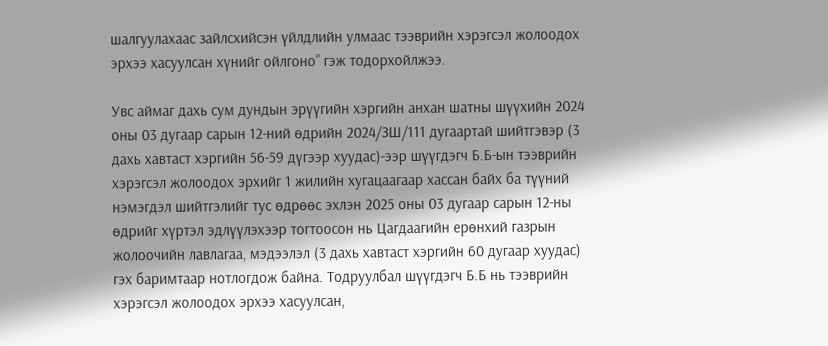шалгуулахаас зайлсхийсэн үйлдлийн улмаас тээврийн хэрэгсэл жолоодох эрхээ хасуулсан хүнийг ойлгоно” гэж тодорхойлжээ.

Увс аймаг дахь сум дундын эрүүгийн хэргийн анхан шатны шүүхийн 2024 оны 03 дугаар сарын 12-ний өдрийн 2024/ЗШ/111 дугаартай шийтгэвэр (3 дахь хавтаст хэргийн 56-59 дүгээр хуудас)-ээр шүүгдэгч Б.Б-ын тээврийн хэрэгсэл жолоодох эрхийг 1 жилийн хугацаагаар хассан байх ба түүний нэмэгдэл шийтгэлийг тус өдрөөс эхлэн 2025 оны 03 дугаар сарын 12-ны өдрийг хүртэл эдлүүлэхээр тогтоосон нь Цагдаагийн ерөнхий газрын жолоочийн лавлагаа, мэдээлэл (3 дахь хавтаст хэргийн 60 дугаар хуудас) гэх баримтаар нотлогдож байна. Тодруулбал шүүгдэгч Б.Б нь тээврийн хэрэгсэл жолоодох эрхээ хасуулсан,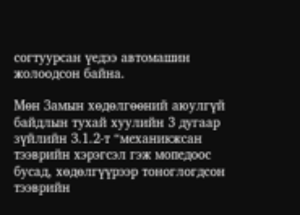согтуурсан үедээ автомашин жолоодсон байна.

Мөн Замын хөдөлгөөний аюулгүй байдлын тухай хуулийн 3 дугаар зүйлийн 3.1.2-т “механикжсан тээврийн хэрэгсэл гэж мопедоос бусад, хөдөлгүүрээр тоноглогдсон тээврийн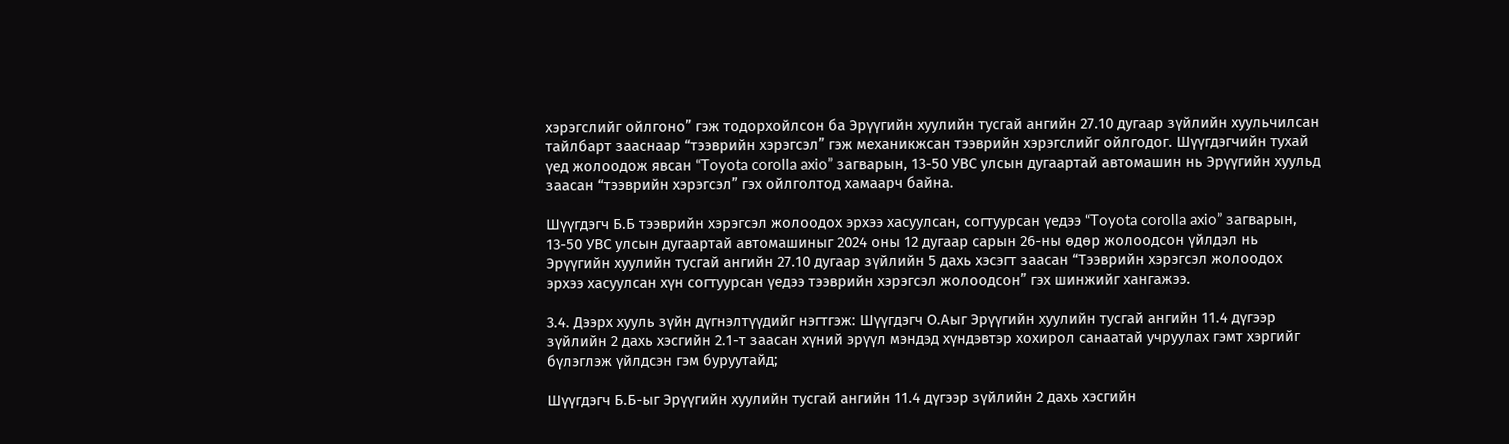хэрэгслийг ойлгоно” гэж тодорхойлсон ба Эрүүгийн хуулийн тусгай ангийн 27.10 дугаар зүйлийн хуульчилсан тайлбарт зааснаар “тээврийн хэрэгсэл” гэж механикжсан тээврийн хэрэгслийг ойлгодог. Шүүгдэгчийн тухай үед жолоодож явсан “Toyota corolla axio” загварын, 13-50 УВС улсын дугаартай автомашин нь Эрүүгийн хуульд заасан “тээврийн хэрэгсэл” гэх ойлголтод хамаарч байна.

Шүүгдэгч Б.Б тээврийн хэрэгсэл жолоодох эрхээ хасуулсан, согтуурсан үедээ “Toyota corolla axio” загварын, 13-50 УВС улсын дугаартай автомашиныг 2024 оны 12 дугаар сарын 26-ны өдөр жолоодсон үйлдэл нь Эрүүгийн хуулийн тусгай ангийн 27.10 дугаар зүйлийн 5 дахь хэсэгт заасан “Тээврийн хэрэгсэл жолоодох эрхээ хасуулсан хүн согтуурсан үедээ тээврийн хэрэгсэл жолоодсон” гэх шинжийг хангажээ.

3.4. Дээрх хууль зүйн дүгнэлтүүдийг нэгтгэж: Шүүгдэгч О.Аыг Эрүүгийн хуулийн тусгай ангийн 11.4 дүгээр зүйлийн 2 дахь хэсгийн 2.1-т заасан хүний эрүүл мэндэд хүндэвтэр хохирол санаатай учруулах гэмт хэргийг бүлэглэж үйлдсэн гэм буруутайд;

Шүүгдэгч Б.Б-ыг Эрүүгийн хуулийн тусгай ангийн 11.4 дүгээр зүйлийн 2 дахь хэсгийн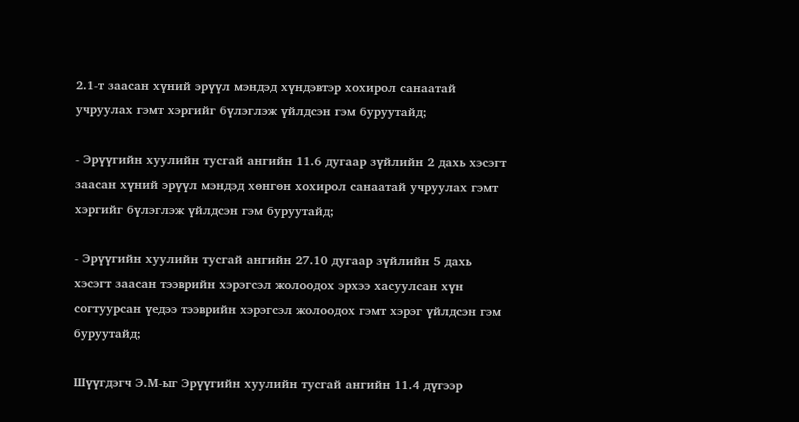2.1-т заасан хүний эрүүл мэндэд хүндэвтэр хохирол санаатай учруулах гэмт хэргийг бүлэглэж үйлдсэн гэм буруутайд;

- Эрүүгийн хуулийн тусгай ангийн 11.6 дугаар зүйлийн 2 дахь хэсэгт заасан хүний эрүүл мэндэд хөнгөн хохирол санаатай учруулах гэмт хэргийг бүлэглэж үйлдсэн гэм буруутайд;

- Эрүүгийн хуулийн тусгай ангийн 27.10 дугаар зүйлийн 5 дахь хэсэгт заасан тээврийн хэрэгсэл жолоодох эрхээ хасуулсан хүн согтуурсан үедээ тээврийн хэрэгсэл жолоодох гэмт хэрэг үйлдсэн гэм буруутайд;

Шүүгдэгч Э.М-ыг Эрүүгийн хуулийн тусгай ангийн 11.4 дүгээр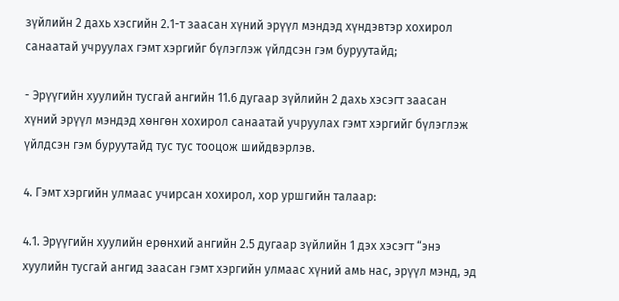зүйлийн 2 дахь хэсгийн 2.1-т заасан хүний эрүүл мэндэд хүндэвтэр хохирол санаатай учруулах гэмт хэргийг бүлэглэж үйлдсэн гэм буруутайд;

- Эрүүгийн хуулийн тусгай ангийн 11.6 дугаар зүйлийн 2 дахь хэсэгт заасан хүний эрүүл мэндэд хөнгөн хохирол санаатай учруулах гэмт хэргийг бүлэглэж үйлдсэн гэм буруутайд тус тус тооцож шийдвэрлэв.

4. Гэмт хэргийн улмаас учирсан хохирол, хор уршгийн талаар:

4.1. Эрүүгийн хуулийн ерөнхий ангийн 2.5 дугаар зүйлийн 1 дэх хэсэгт “энэ хуулийн тусгай ангид заасан гэмт хэргийн улмаас хүний амь нас, эрүүл мэнд, эд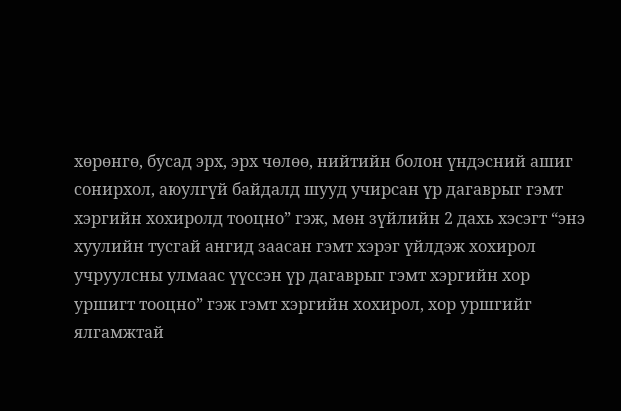хөрөнгө, бусад эрх, эрх чөлөө, нийтийн болон үндэсний ашиг сонирхол, аюулгүй байдалд шууд учирсан үр дагаврыг гэмт хэргийн хохиролд тооцно” гэж, мөн зүйлийн 2 дахь хэсэгт “энэ хуулийн тусгай ангид заасан гэмт хэрэг үйлдэж хохирол учруулсны улмаас үүссэн үр дагаврыг гэмт хэргийн хор уршигт тооцно” гэж гэмт хэргийн хохирол, хор уршгийг ялгамжтай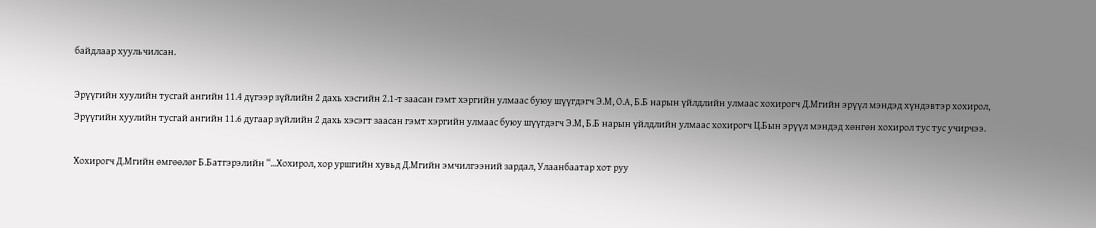байдлаар хуульчилсан.

Эрүүгийн хуулийн тусгай ангийн 11.4 дүгээр зүйлийн 2 дахь хэсгийн 2.1-т заасан гэмт хэргийн улмаас буюу шүүгдэгч Э.М, О.А, Б.Б нарын үйлдлийн улмаас хохирогч Д.Мгийн эрүүл мэндэд хүндэвтэр хохирол, Эрүүгийн хуулийн тусгай ангийн 11.6 дугаар зүйлийн 2 дахь хэсэгт заасан гэмт хэргийн улмаас буюу шүүгдэгч Э.М, Б.Б нарын үйлдлийн улмаас хохирогч Ц.Бын эрүүл мэндэд хөнгөн хохирол тус тус учирчээ.

Хохирогч Д.Мгийн өмгөөлөг Б.Батгэрэлийн “...Хохирол, хор уршгийн хувьд Д.Мгийн эмчилгээний зардал, Улаанбаатар хот руу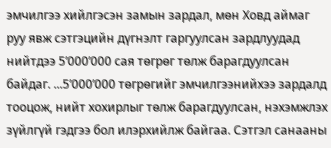эмчилгээ хийлгэсэн замын зардал, мөн Ховд аймаг руу явж сэтгэцийн дүгнэлт гаргуулсан зардлуудад нийтдээ 5’000’000 сая төгрөг төлж барагдуулсан байдаг. ...5’000’000 төгрөгийг эмчилгээнийхээ зардалд тооцож, нийт хохирлыг төлж барагдуулсан, нэхэмжлэх зүйлгүй гэдгээ бол илэрхийлж байгаа. Сэтгэл санааны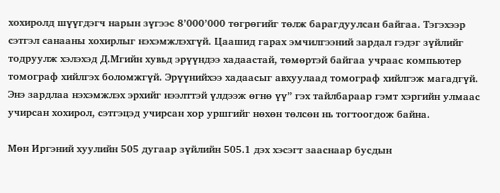хохиролд шүүгдэгч нарын зүгээс 8’000’000 төгрөгийг төлж барагдуулсан байгаа. Тэгэхээр сэтгэл санааны хохирлыг нэхэмжлэхгүй. Цаашид гарах эмчилгээний зардал гэдэг зүйлийг тодруулж хэлэхэд Д.Мгийн хувьд эрүүндээ хадаастай, төмөртэй байгаа учраас компьютер томограф хийлгэх боломжгүй. Эрүүнийхээ хадаасыг авхуулаад томограф хийлгэж магадгүй. Энэ зардлаа нэхэмжлэх эрхийг нээлттэй үлдээж өгнө үү” гэх тайлбараар гэмт хэргийн улмаас учирсан хохирол, сэтгэцэд учирсан хор уршгийг нөхөн төлсөн нь тогтоогдож байна.

Мөн Иргэний хуулийн 505 дугаар зүйлийн 505.1 дэх хэсэгт зааснаар бусдын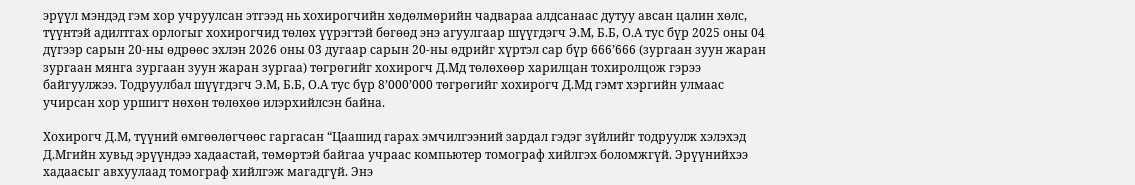эрүүл мэндэд гэм хор учруулсан этгээд нь хохирогчийн хөдөлмөрийн чадвараа алдсанаас дутуу авсан цалин хөлс, түүнтэй адилтгах орлогыг хохирогчид төлөх үүрэгтэй бөгөөд энэ агуулгаар шүүгдэгч Э.М, Б.Б, О.А тус бүр 2025 оны 04 дүгээр сарын 20-ны өдрөөс эхлэн 2026 оны 03 дугаар сарын 20-ны өдрийг хүртэл сар бүр 666’666 (зургаан зуун жаран зургаан мянга зургаан зуун жаран зургаа) төгрөгийг хохирогч Д.Мд төлөхөөр харилцан тохиролцож гэрээ байгуулжээ. Тодруулбал шүүгдэгч Э.М, Б.Б, О.А тус бүр 8’000’000 төгрөгийг хохирогч Д.Мд гэмт хэргийн улмаас учирсан хор уршигт нөхөн төлөхөө илэрхийлсэн байна.

Хохирогч Д.М, түүний өмгөөлөгчөөс гаргасан “Цаашид гарах эмчилгээний зардал гэдэг зүйлийг тодруулж хэлэхэд Д.Мгийн хувьд эрүүндээ хадаастай, төмөртэй байгаа учраас компьютер томограф хийлгэх боломжгүй. Эрүүнийхээ хадаасыг авхуулаад томограф хийлгэж магадгүй. Энэ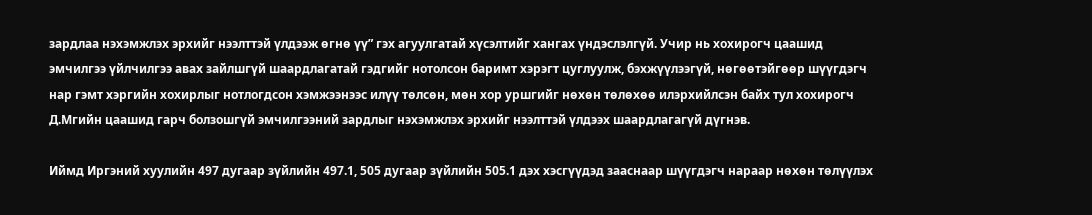зардлаа нэхэмжлэх эрхийг нээлттэй үлдээж өгнө үү” гэх агуулгатай хүсэлтийг хангах үндэслэлгүй. Учир нь хохирогч цаашид эмчилгээ үйлчилгээ авах зайлшгүй шаардлагатай гэдгийг нотолсон баримт хэрэгт цуглуулж, бэхжүүлээгүй, нөгөөтэйгөөр шүүгдэгч нар гэмт хэргийн хохирлыг нотлогдсон хэмжээнээс илүү төлсөн, мөн хор уршгийг нөхөн төлөхөө илэрхийлсэн байх тул хохирогч Д.Мгийн цаашид гарч болзошгүй эмчилгээний зардлыг нэхэмжлэх эрхийг нээлттэй үлдээх шаардлагагүй дүгнэв.

Иймд Иргэний хуулийн 497 дугаар зүйлийн 497.1, 505 дугаар зүйлийн 505.1 дэх хэсгүүдэд зааснаар шүүгдэгч нараар нөхөн төлүүлэх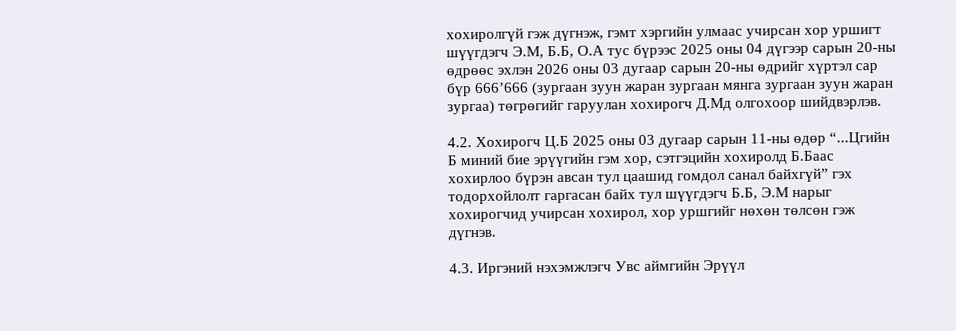хохиролгүй гэж дүгнэж, гэмт хэргийн улмаас учирсан хор уршигт шүүгдэгч Э.М, Б.Б, О.А тус бүрээс 2025 оны 04 дүгээр сарын 20-ны өдрөөс эхлэн 2026 оны 03 дугаар сарын 20-ны өдрийг хүртэл сар бүр 666’666 (зургаан зуун жаран зургаан мянга зургаан зуун жаран зургаа) төгрөгийг гаруулан хохирогч Д.Мд олгохоор шийдвэрлэв.

4.2. Хохирогч Ц.Б 2025 оны 03 дугаар сарын 11-ны өдөр “...Цгийн Б миний бие эрүүгийн гэм хор, сэтгэцийн хохиролд Б.Баас хохирлоо бүрэн авсан тул цаашид гомдол санал байхгүй” гэх тодорхойлолт гаргасан байх тул шүүгдэгч Б.Б, Э.М нарыг хохирогчид учирсан хохирол, хор уршгийг нөхөн төлсөн гэж дүгнэв.

4.3. Иргэний нэхэмжлэгч Увс аймгийн Эрүүл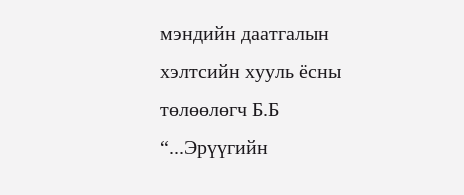мэндийн даатгалын хэлтсийн хууль ёсны төлөөлөгч Б.Б “...Эрүүгийн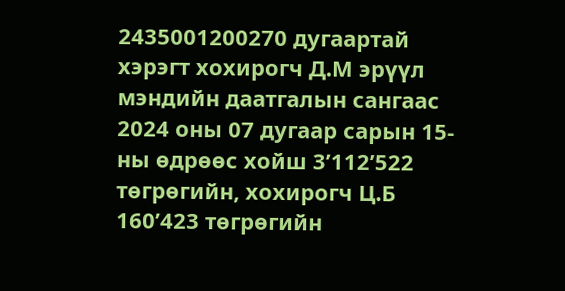2435001200270 дугаартай хэрэгт хохирогч Д.М эрүүл мэндийн даатгалын сангаас 2024 оны 07 дугаар сарын 15-ны өдрөөс хойш 3’112’522 төгрөгийн, хохирогч Ц.Б 160’423 төгрөгийн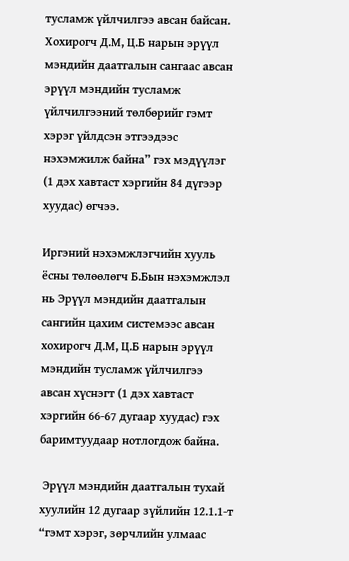тусламж үйлчилгээ авсан байсан. Хохирогч Д.М, Ц.Б нарын эрүүл мэндийн даатгалын сангаас авсан эрүүл мэндийн тусламж үйлчилгээний төлбөрийг гэмт хэрэг үйлдсэн этгээдээс нэхэмжилж байна” гэх мэдүүлэг (1 дэх хавтаст хэргийн 84 дүгээр хуудас) өгчээ.

Иргэний нэхэмжлэгчийн хууль ёсны төлөөлөгч Б.Бын нэхэмжлэл нь Эрүүл мэндийн даатгалын сангийн цахим системээс авсан хохирогч Д.М, Ц.Б нарын эрүүл мэндийн тусламж үйлчилгээ авсан хүснэгт (1 дэх хавтаст хэргийн 66-67 дугаар хуудас) гэх баримтуудаар нотлогдож байна.

 Эрүүл мэндийн даатгалын тухай хуулийн 12 дугаар зүйлийн 12.1.1-т “гэмт хэрэг, зөрчлийн улмаас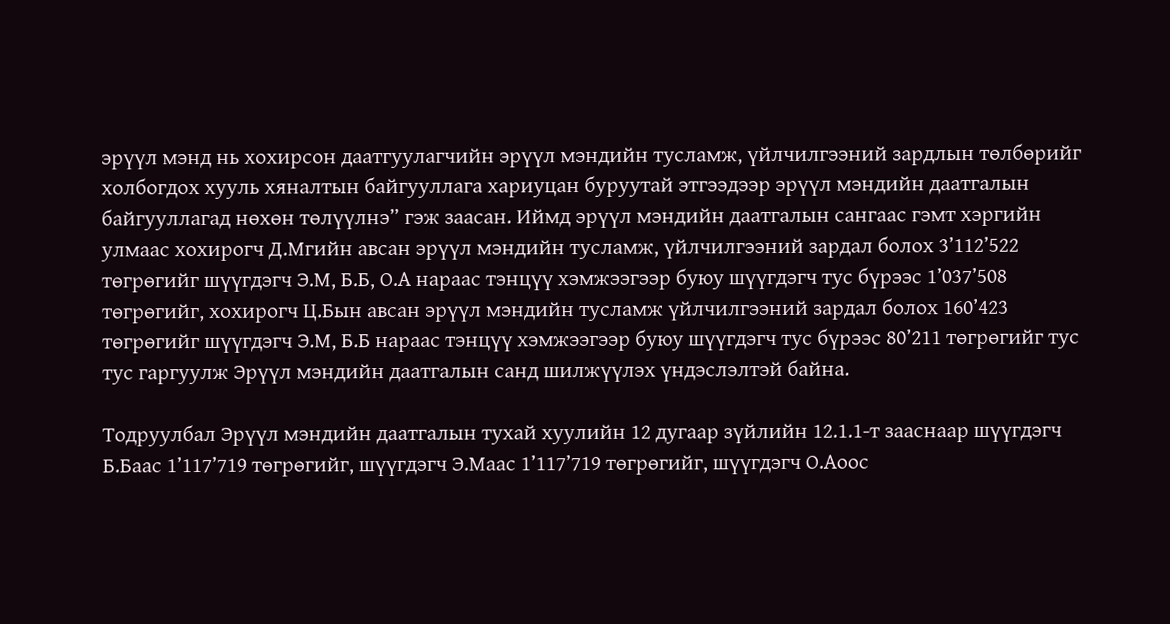эрүүл мэнд нь хохирсон даатгуулагчийн эрүүл мэндийн тусламж, үйлчилгээний зардлын төлбөрийг холбогдох хууль хяналтын байгууллага хариуцан буруутай этгээдээр эрүүл мэндийн даатгалын байгууллагад нөхөн төлүүлнэ” гэж заасан. Иймд эрүүл мэндийн даатгалын сангаас гэмт хэргийн улмаас хохирогч Д.Мгийн авсан эрүүл мэндийн тусламж, үйлчилгээний зардал болох 3’112’522 төгрөгийг шүүгдэгч Э.М, Б.Б, О.А нараас тэнцүү хэмжээгээр буюу шүүгдэгч тус бүрээс 1’037’508 төгрөгийг, хохирогч Ц.Бын авсан эрүүл мэндийн тусламж үйлчилгээний зардал болох 160’423 төгрөгийг шүүгдэгч Э.М, Б.Б нараас тэнцүү хэмжээгээр буюу шүүгдэгч тус бүрээс 80’211 төгрөгийг тус тус гаргуулж Эрүүл мэндийн даатгалын санд шилжүүлэх үндэслэлтэй байна.

Тодруулбал Эрүүл мэндийн даатгалын тухай хуулийн 12 дугаар зүйлийн 12.1.1-т зааснаар шүүгдэгч Б.Баас 1’117’719 төгрөгийг, шүүгдэгч Э.Маас 1’117’719 төгрөгийг, шүүгдэгч О.Аоос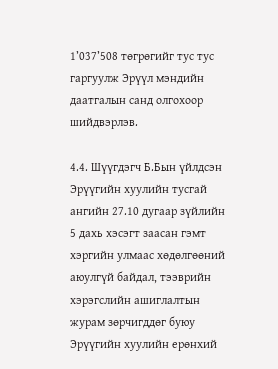1’037’508 төгрөгийг тус тус гаргуулж Эрүүл мэндийн даатгалын санд олгохоор шийдвэрлэв.

4.4. Шүүгдэгч Б.Бын үйлдсэн Эрүүгийн хуулийн тусгай ангийн 27.10 дугаар зүйлийн 5 дахь хэсэгт заасан гэмт хэргийн улмаас хөдөлгөөний аюулгүй байдал, тээврийн хэрэгслийн ашиглалтын журам зөрчигддөг буюу Эрүүгийн хуулийн ерөнхий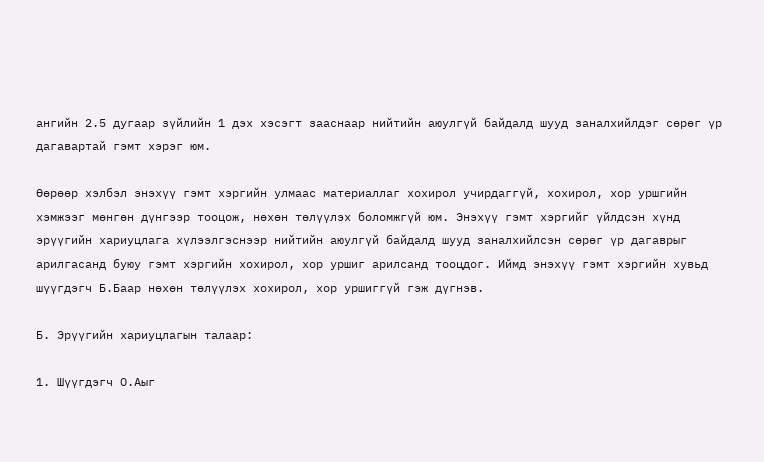ангийн 2.5 дугаар зүйлийн 1 дэх хэсэгт зааснаар нийтийн аюулгүй байдалд шууд заналхийлдэг сөрөг үр дагавартай гэмт хэрэг юм.

Өөрөөр хэлбэл энэхүү гэмт хэргийн улмаас материаллаг хохирол учирдаггүй, хохирол, хор уршгийн хэмжээг мөнгөн дүнгээр тооцож, нөхөн төлүүлэх боломжгүй юм. Энэхүү гэмт хэргийг үйлдсэн хүнд эрүүгийн хариуцлага хүлээлгэснээр нийтийн аюулгүй байдалд шууд заналхийлсэн сөрөг үр дагаврыг арилгасанд буюу гэмт хэргийн хохирол, хор уршиг арилсанд тооцдог. Иймд энэхүү гэмт хэргийн хувьд шүүгдэгч Б.Баар нөхөн төлүүлэх хохирол, хор уршиггүй гэж дүгнэв.

Б. Эрүүгийн хариуцлагын талаар:

1. Шүүгдэгч О.Аыг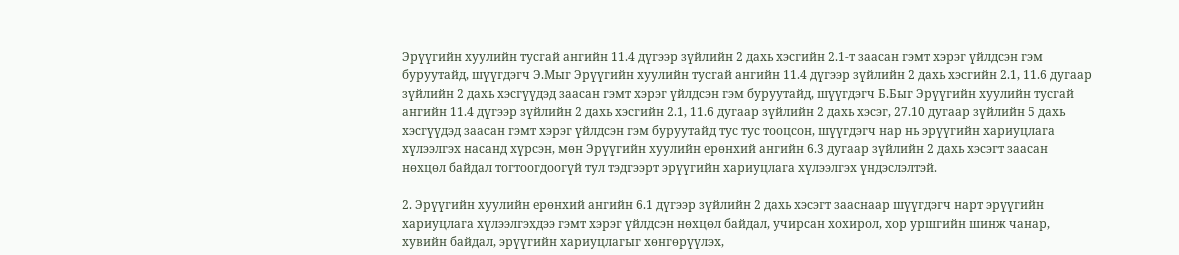Эрүүгийн хуулийн тусгай ангийн 11.4 дүгээр зүйлийн 2 дахь хэсгийн 2.1-т заасан гэмт хэрэг үйлдсэн гэм буруутайд, шүүгдэгч Э.Мыг Эрүүгийн хуулийн тусгай ангийн 11.4 дүгээр зүйлийн 2 дахь хэсгийн 2.1, 11.6 дугаар зүйлийн 2 дахь хэсгүүдэд заасан гэмт хэрэг үйлдсэн гэм буруутайд, шүүгдэгч Б.Быг Эрүүгийн хуулийн тусгай ангийн 11.4 дүгээр зүйлийн 2 дахь хэсгийн 2.1, 11.6 дугаар зүйлийн 2 дахь хэсэг, 27.10 дугаар зүйлийн 5 дахь хэсгүүдэд заасан гэмт хэрэг үйлдсэн гэм буруутайд тус тус тооцсон, шүүгдэгч нар нь эрүүгийн хариуцлага хүлээлгэх насанд хүрсэн, мөн Эрүүгийн хуулийн ерөнхий ангийн 6.3 дугаар зүйлийн 2 дахь хэсэгт заасан нөхцөл байдал тогтоогдоогүй тул тэдгээрт эрүүгийн хариуцлага хүлээлгэх үндэслэлтэй.

2. Эрүүгийн хуулийн ерөнхий ангийн 6.1 дүгээр зүйлийн 2 дахь хэсэгт зааснаар шүүгдэгч нарт эрүүгийн хариуцлага хүлээлгэхдээ гэмт хэрэг үйлдсэн нөхцөл байдал, учирсан хохирол, хор уршгийн шинж чанар, хувийн байдал, эрүүгийн хариуцлагыг хөнгөрүүлэх,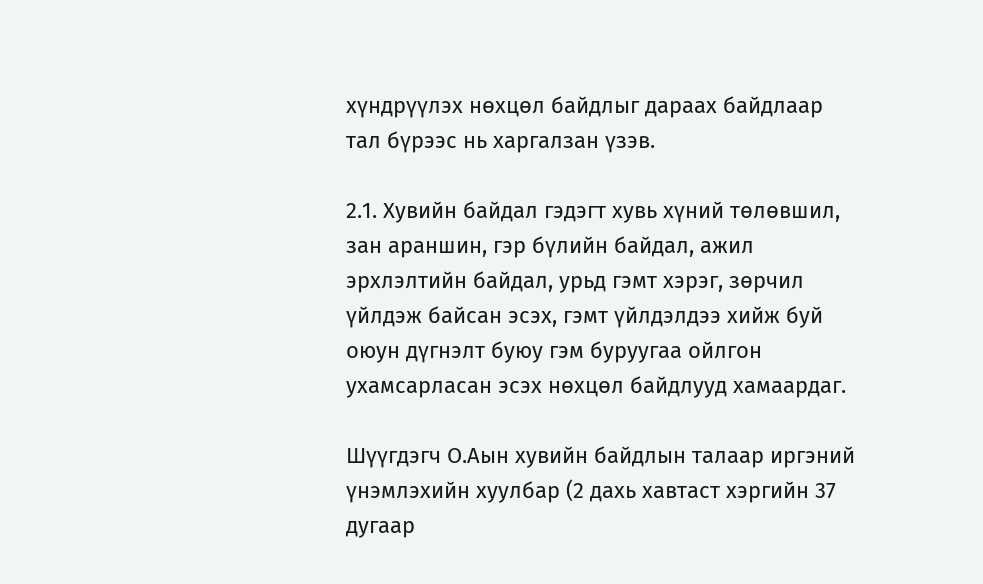хүндрүүлэх нөхцөл байдлыг дараах байдлаар тал бүрээс нь харгалзан үзэв.

2.1. Хувийн байдал гэдэгт хувь хүний төлөвшил, зан араншин, гэр бүлийн байдал, ажил эрхлэлтийн байдал, урьд гэмт хэрэг, зөрчил үйлдэж байсан эсэх, гэмт үйлдэлдээ хийж буй оюун дүгнэлт буюу гэм буруугаа ойлгон ухамсарласан эсэх нөхцөл байдлууд хамаардаг.

Шүүгдэгч О.Аын хувийн байдлын талаар иргэний үнэмлэхийн хуулбар (2 дахь хавтаст хэргийн 37 дугаар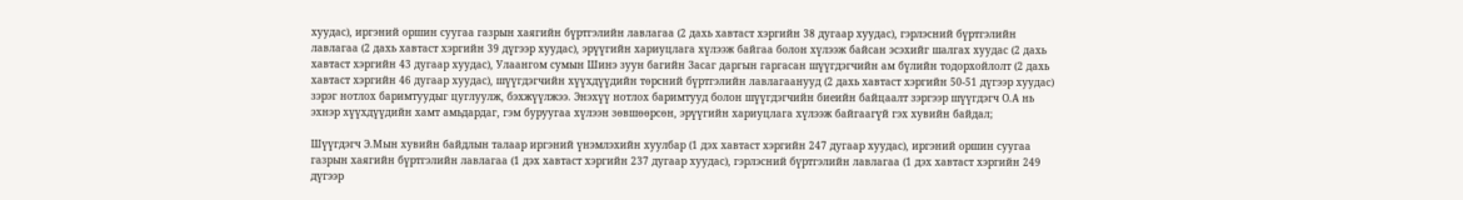хуудас), иргэний оршин суугаа газрын хаягийн бүртгэлийн лавлагаа (2 дахь хавтаст хэргийн 38 дугаар хуудас), гэрлэсний бүртгэлийн лавлагаа (2 дахь хавтаст хэргийн 39 дүгээр хуудас), эрүүгийн хариуцлага хүлээж байгаа болон хүлээж байсан эсэхийг шалгах хуудас (2 дахь хавтаст хэргийн 43 дугаар хуудас), Улаангом сумын Шинэ зуун багийн Засаг даргын гаргасан шүүгдэгчийн ам бүлийн тодорхойлолт (2 дахь хавтаст хэргийн 46 дугаар хуудас), шүүгдэгчийн хүүхдүүдийн төрсний бүртгэлийн лавлагаанууд (2 дахь хавтаст хэргийн 50-51 дүгээр хуудас) зэрэг нотлох баримтуудыг цуглуулж, бэхжүүлжээ. Энэхүү нотлох баримтууд болон шүүгдэгчийн биеийн байцаалт зэргээр шүүгдэгч О.А нь эхнэр хүүхдүүдийн хамт амьдардаг, гэм буруугаа хүлээн зөвшөөрсөн, эрүүгийн хариуцлага хүлээж байгаагүй гэх хувийн байдал;

Шүүгдэгч Э.Мын хувийн байдлын талаар иргэний үнэмлэхийн хуулбар (1 дэх хавтаст хэргийн 247 дугаар хуудас), иргэний оршин суугаа газрын хаягийн бүртгэлийн лавлагаа (1 дэх хавтаст хэргийн 237 дугаар хуудас), гэрлэсний бүртгэлийн лавлагаа (1 дэх хавтаст хэргийн 249 дүгээр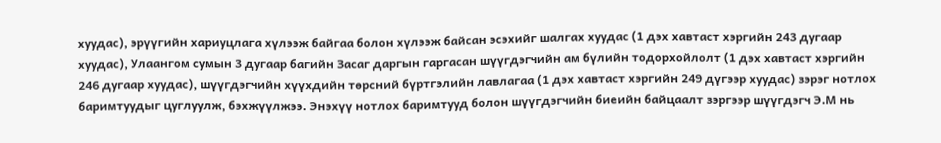хуудас), эрүүгийн хариуцлага хүлээж байгаа болон хүлээж байсан эсэхийг шалгах хуудас (1 дэх хавтаст хэргийн 243 дугаар хуудас), Улаангом сумын 3 дугаар багийн Засаг даргын гаргасан шүүгдэгчийн ам бүлийн тодорхойлолт (1 дэх хавтаст хэргийн 246 дугаар хуудас), шүүгдэгчийн хүүхдийн төрсний бүртгэлийн лавлагаа (1 дэх хавтаст хэргийн 249 дүгээр хуудас) зэрэг нотлох баримтуудыг цуглуулж, бэхжүүлжээ. Энэхүү нотлох баримтууд болон шүүгдэгчийн биеийн байцаалт зэргээр шүүгдэгч Э.М нь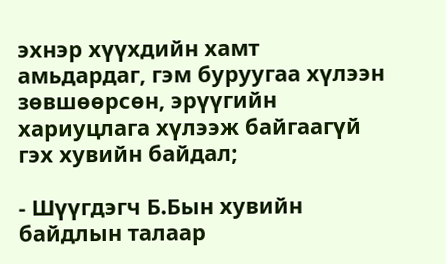эхнэр хүүхдийн хамт амьдардаг, гэм буруугаа хүлээн зөвшөөрсөн, эрүүгийн хариуцлага хүлээж байгаагүй гэх хувийн байдал;

- Шүүгдэгч Б.Бын хувийн байдлын талаар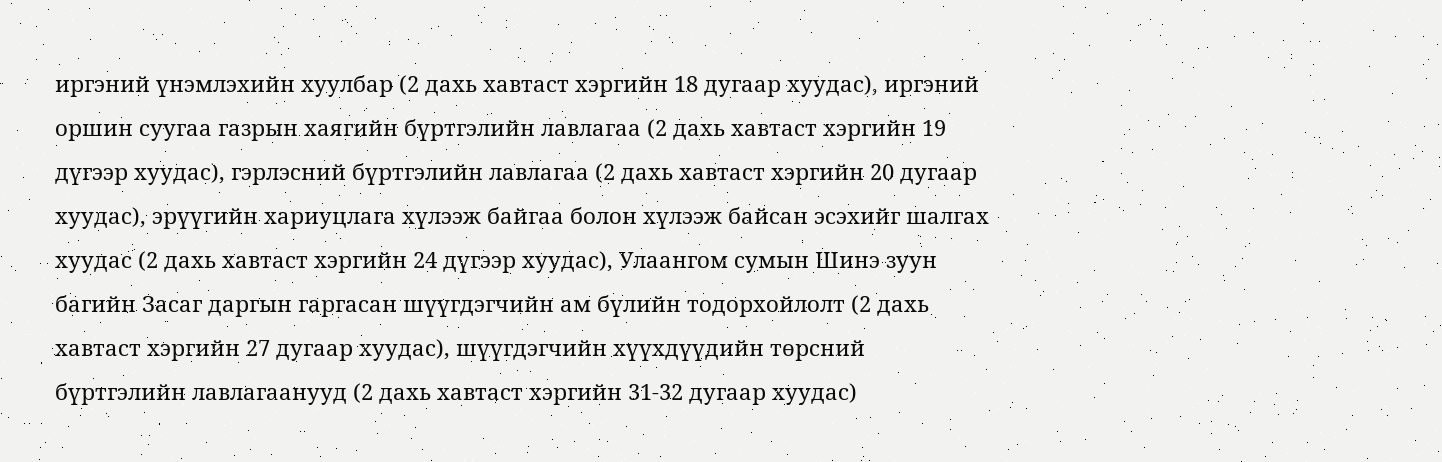иргэний үнэмлэхийн хуулбар (2 дахь хавтаст хэргийн 18 дугаар хуудас), иргэний оршин суугаа газрын хаягийн бүртгэлийн лавлагаа (2 дахь хавтаст хэргийн 19 дүгээр хуудас), гэрлэсний бүртгэлийн лавлагаа (2 дахь хавтаст хэргийн 20 дугаар хуудас), эрүүгийн хариуцлага хүлээж байгаа болон хүлээж байсан эсэхийг шалгах хуудас (2 дахь хавтаст хэргийн 24 дүгээр хуудас), Улаангом сумын Шинэ зуун багийн Засаг даргын гаргасан шүүгдэгчийн ам бүлийн тодорхойлолт (2 дахь хавтаст хэргийн 27 дугаар хуудас), шүүгдэгчийн хүүхдүүдийн төрсний бүртгэлийн лавлагаанууд (2 дахь хавтаст хэргийн 31-32 дугаар хуудас)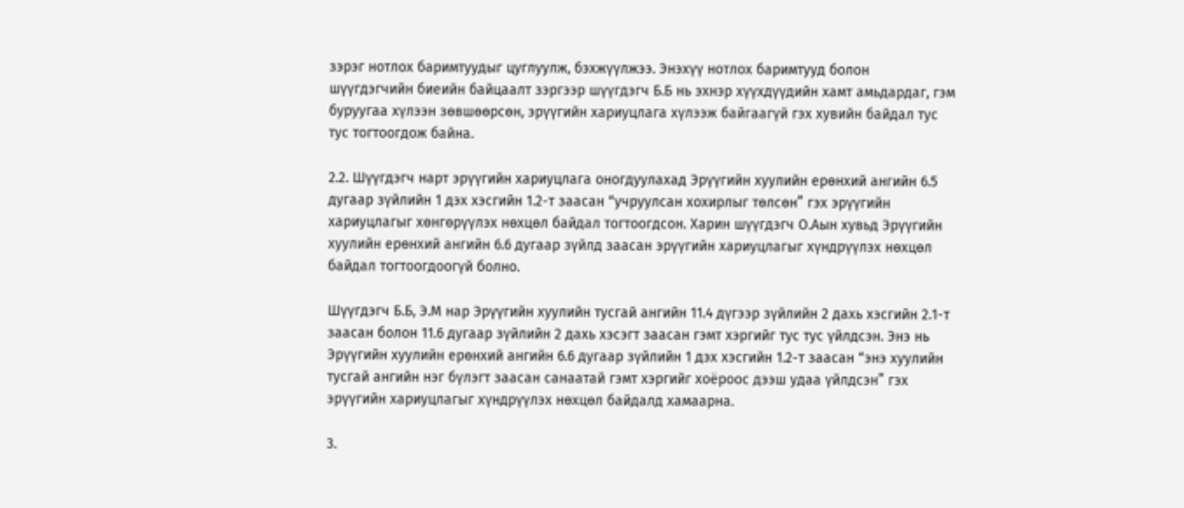зэрэг нотлох баримтуудыг цуглуулж, бэхжүүлжээ. Энэхүү нотлох баримтууд болон шүүгдэгчийн биеийн байцаалт зэргээр шүүгдэгч Б.Б нь эхнэр хүүхдүүдийн хамт амьдардаг, гэм буруугаа хүлээн зөвшөөрсөн, эрүүгийн хариуцлага хүлээж байгаагүй гэх хувийн байдал тус тус тогтоогдож байна.

2.2. Шүүгдэгч нарт эрүүгийн хариуцлага оногдуулахад Эрүүгийн хуулийн ерөнхий ангийн 6.5 дугаар зүйлийн 1 дэх хэсгийн 1.2-т заасан “учруулсан хохирлыг төлсөн” гэх эрүүгийн хариуцлагыг хөнгөрүүлэх нөхцөл байдал тогтоогдсон. Харин шүүгдэгч О.Аын хувьд Эрүүгийн хуулийн ерөнхий ангийн 6.6 дугаар зүйлд заасан эрүүгийн хариуцлагыг хүндрүүлэх нөхцөл байдал тогтоогдоогүй болно.

Шүүгдэгч Б.Б, Э.М нар Эрүүгийн хуулийн тусгай ангийн 11.4 дүгээр зүйлийн 2 дахь хэсгийн 2.1-т заасан болон 11.6 дугаар зүйлийн 2 дахь хэсэгт заасан гэмт хэргийг тус тус үйлдсэн. Энэ нь Эрүүгийн хуулийн ерөнхий ангийн 6.6 дугаар зүйлийн 1 дэх хэсгийн 1.2-т заасан “энэ хуулийн тусгай ангийн нэг бүлэгт заасан санаатай гэмт хэргийг хоёроос дээш удаа үйлдсэн” гэх эрүүгийн хариуцлагыг хүндрүүлэх нөхцөл байдалд хамаарна.

3.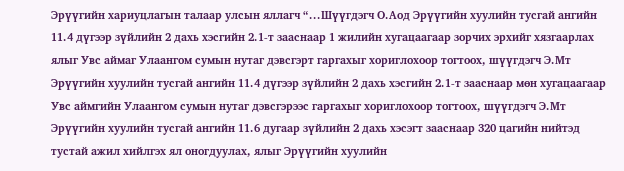Эрүүгийн хариуцлагын талаар улсын яллагч “...Шүүгдэгч О.Аод Эрүүгийн хуулийн тусгай ангийн 11.4 дүгээр зүйлийн 2 дахь хэсгийн 2.1-т зааснаар 1 жилийн хугацаагаар зорчих эрхийг хязгаарлах ялыг Увс аймаг Улаангом сумын нутаг дэвсгэрт гаргахыг хориглохоор тогтоох, шүүгдэгч Э.Мт Эрүүгийн хуулийн тусгай ангийн 11.4 дүгээр зүйлийн 2 дахь хэсгийн 2.1-т зааснаар мөн хугацаагаар Увс аймгийн Улаангом сумын нутаг дэвсгэрээс гаргахыг хориглохоор тогтоох, шүүгдэгч Э.Мт Эрүүгийн хуулийн тусгай ангийн 11.6 дугаар зүйлийн 2 дахь хэсэгт зааснаар 320 цагийн нийтэд тустай ажил хийлгэх ял оногдуулах, ялыг Эрүүгийн хуулийн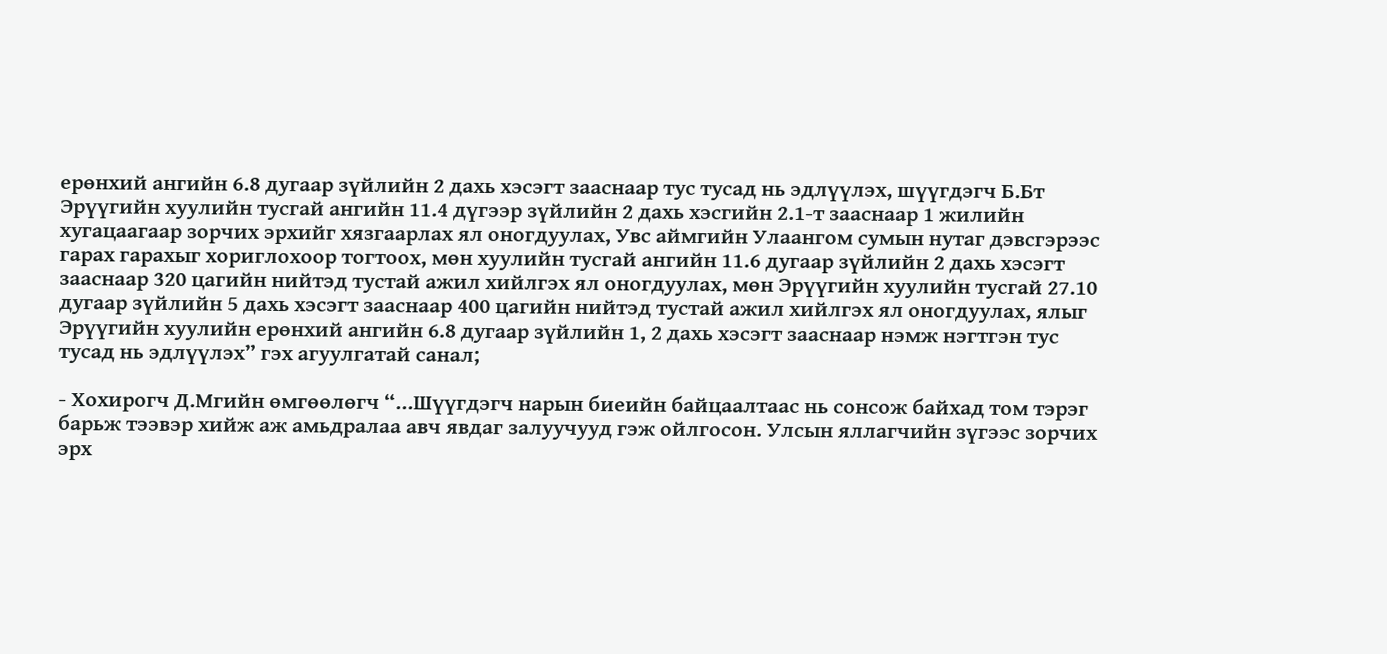ерөнхий ангийн 6.8 дугаар зүйлийн 2 дахь хэсэгт зааснаар тус тусад нь эдлүүлэх, шүүгдэгч Б.Бт Эрүүгийн хуулийн тусгай ангийн 11.4 дүгээр зүйлийн 2 дахь хэсгийн 2.1-т зааснаар 1 жилийн хугацаагаар зорчих эрхийг хязгаарлах ял оногдуулах, Увс аймгийн Улаангом сумын нутаг дэвсгэрээс гарах гарахыг хориглохоор тогтоох, мөн хуулийн тусгай ангийн 11.6 дугаар зүйлийн 2 дахь хэсэгт зааснаар 320 цагийн нийтэд тустай ажил хийлгэх ял оногдуулах, мөн Эрүүгийн хуулийн тусгай 27.10 дугаар зүйлийн 5 дахь хэсэгт зааснаар 400 цагийн нийтэд тустай ажил хийлгэх ял оногдуулах, ялыг Эрүүгийн хуулийн ерөнхий ангийн 6.8 дугаар зүйлийн 1, 2 дахь хэсэгт зааснаар нэмж нэгтгэн тус тусад нь эдлүүлэх” гэх агуулгатай санал;

- Хохирогч Д.Мгийн өмгөөлөгч “...Шүүгдэгч нарын биеийн байцаалтаас нь сонсож байхад том тэрэг барьж тээвэр хийж аж амьдралаа авч явдаг залуучууд гэж ойлгосон. Улсын яллагчийн зүгээс зорчих эрх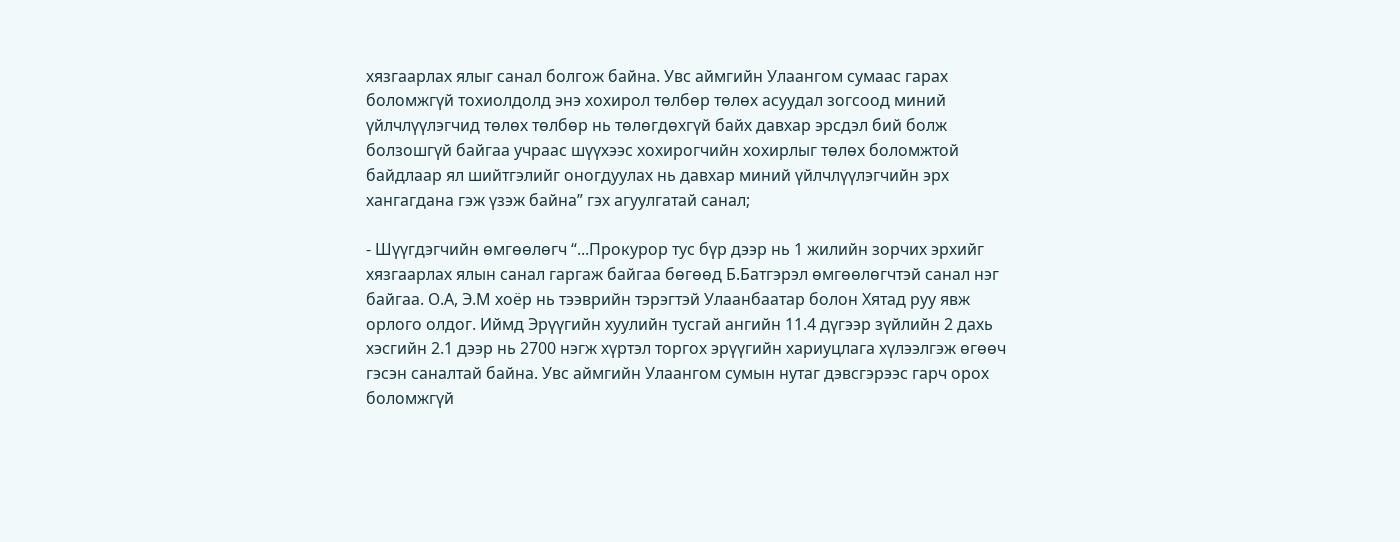хязгаарлах ялыг санал болгож байна. Увс аймгийн Улаангом сумаас гарах боломжгүй тохиолдолд энэ хохирол төлбөр төлөх асуудал зогсоод миний үйлчлүүлэгчид төлөх төлбөр нь төлөгдөхгүй байх давхар эрсдэл бий болж болзошгүй байгаа учраас шүүхээс хохирогчийн хохирлыг төлөх боломжтой байдлаар ял шийтгэлийг оногдуулах нь давхар миний үйлчлүүлэгчийн эрх хангагдана гэж үзэж байна” гэх агуулгатай санал;

- Шүүгдэгчийн өмгөөлөгч “...Прокурор тус бүр дээр нь 1 жилийн зорчих эрхийг хязгаарлах ялын санал гаргаж байгаа бөгөөд Б.Батгэрэл өмгөөлөгчтэй санал нэг байгаа. О.А, Э.М хоёр нь тээврийн тэрэгтэй Улаанбаатар болон Хятад руу явж орлого олдог. Иймд Эрүүгийн хуулийн тусгай ангийн 11.4 дүгээр зүйлийн 2 дахь хэсгийн 2.1 дээр нь 2700 нэгж хүртэл торгох эрүүгийн хариуцлага хүлээлгэж өгөөч гэсэн саналтай байна. Увс аймгийн Улаангом сумын нутаг дэвсгэрээс гарч орох боломжгүй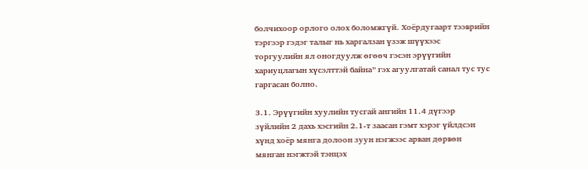болчихоор орлого олох боломжгүй. Хоёрдугаарт тээврийн тэргээр гэдэг талыг нь харгалзан үзэж шүүхээс торгуулийн ял оногдуулж өгөөч гэсэн эрүүгийн хариуцлагын хүсэлттэй байна” гэх агуулгатай санал тус тус гаргасан болно.

3.1. Эрүүгийн хуулийн тусгай ангийн 11.4 дүгээр зүйлийн 2 дахь хэсгийн 2.1-т заасан гэмт хэрэг үйлдсэн хүнд хоёр мянга долоон зуун нэгжээс арван дөрвөн мянган нэгжтэй тэнцэх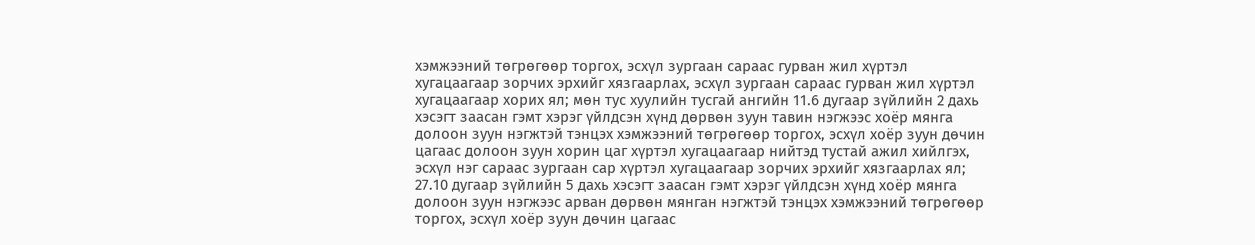хэмжээний төгрөгөөр торгох, эсхүл зургаан сараас гурван жил хүртэл хугацаагаар зорчих эрхийг хязгаарлах, эсхүл зургаан сараас гурван жил хүртэл хугацаагаар хорих ял; мөн тус хуулийн тусгай ангийн 11.6 дугаар зүйлийн 2 дахь хэсэгт заасан гэмт хэрэг үйлдсэн хүнд дөрвөн зуун тавин нэгжээс хоёр мянга долоон зуун нэгжтэй тэнцэх хэмжээний төгрөгөөр торгох, эсхүл хоёр зуун дөчин цагаас долоон зуун хорин цаг хүртэл хугацаагаар нийтэд тустай ажил хийлгэх, эсхүл нэг сараас зургаан сар хүртэл хугацаагаар зорчих эрхийг хязгаарлах ял; 27.10 дугаар зүйлийн 5 дахь хэсэгт заасан гэмт хэрэг үйлдсэн хүнд хоёр мянга долоон зуун нэгжээс арван дөрвөн мянган нэгжтэй тэнцэх хэмжээний төгрөгөөр торгох, эсхүл хоёр зуун дөчин цагаас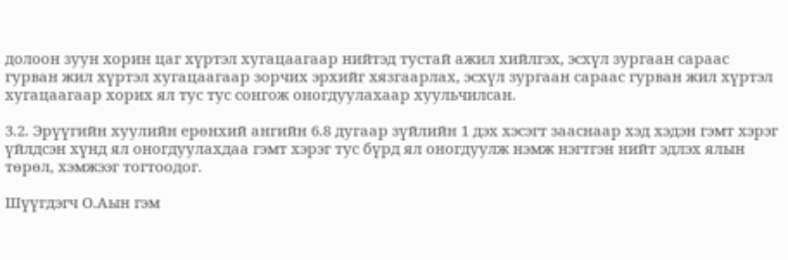долоон зуун хорин цаг хүртэл хугацаагаар нийтэд тустай ажил хийлгэх, эсхүл зургаан сараас гурван жил хүртэл хугацаагаар зорчих эрхийг хязгаарлах, эсхүл зургаан сараас гурван жил хүртэл хугацаагаар хорих ял тус тус сонгож оногдуулахаар хуульчилсан.

3.2. Эрүүгийн хуулийн ерөнхий ангийн 6.8 дугаар зүйлийн 1 дэх хэсэгт зааснаар хэд хэдэн гэмт хэрэг үйлдсэн хүнд ял оногдуулахдаа гэмт хэрэг тус бүрд ял оногдуулж нэмж нэгтгэн нийт эдлэх ялын төрөл, хэмжээг тогтоодог.

Шүүгдэгч О.Аын гэм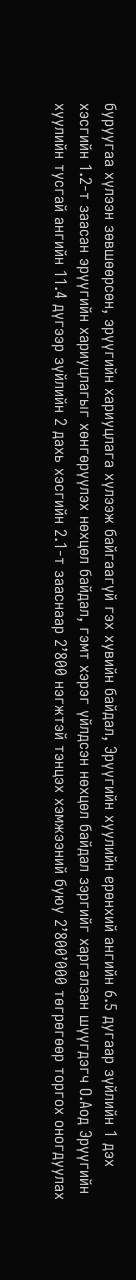буруугаа хүлээн зөвшөөрсөн, эрүүгийн хариуцлага хүлээж байгаагүй гэх хувийн байдал, Эрүүгийн хуулийн ерөнхий ангийн 6.5 дугаар зүйлийн 1 дэх хэсгийн 1.2-т заасан эрүүгийн хариуцлагыг хөнгөрүүлэх нөхцөл байдал, гэмт хэрэг үйлдсэн нөхцөл байдал зэргийг харгалзан шүүгдэгч О.Аод Эрүүгийн хуулийн тусгай ангийн 11.4 дүгээр зүйлийн 2 дахь хэсгийн 2.1-т зааснаар 2’800 нэгжтэй тэнцэх хэмжээний буюу 2’800’000 төгрөгөөр торгох оногдуулах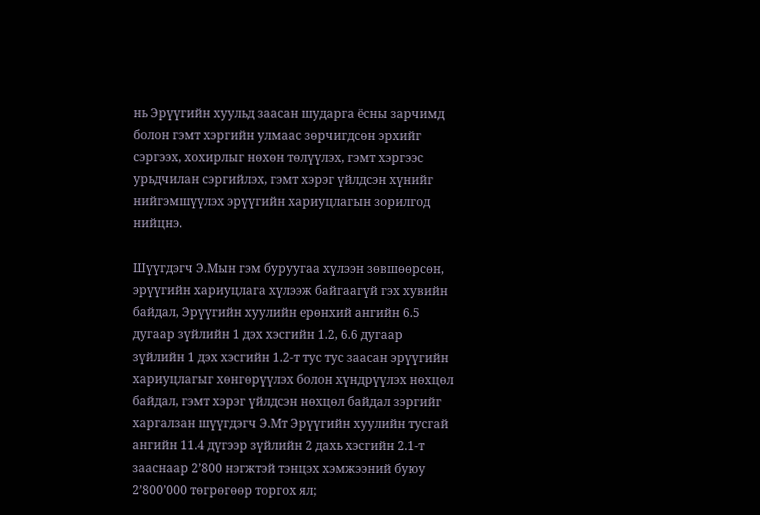нь Эрүүгийн хуульд заасан шударга ёсны зарчимд болон гэмт хэргийн улмаас зөрчигдсөн эрхийг сэргээх, хохирлыг нөхөн төлүүлэх, гэмт хэргээс урьдчилан сэргийлэх, гэмт хэрэг үйлдсэн хүнийг нийгэмшүүлэх эрүүгийн хариуцлагын зорилгод нийцнэ.

Шүүгдэгч Э.Мын гэм буруугаа хүлээн зөвшөөрсөн, эрүүгийн хариуцлага хүлээж байгаагүй гэх хувийн байдал, Эрүүгийн хуулийн ерөнхий ангийн 6.5 дугаар зүйлийн 1 дэх хэсгийн 1.2, 6.6 дугаар зүйлийн 1 дэх хэсгийн 1.2-т тус тус заасан эрүүгийн хариуцлагыг хөнгөрүүлэх болон хүндрүүлэх нөхцөл байдал, гэмт хэрэг үйлдсэн нөхцөл байдал зэргийг харгалзан шүүгдэгч Э.Мт Эрүүгийн хуулийн тусгай ангийн 11.4 дүгээр зүйлийн 2 дахь хэсгийн 2.1-т зааснаар 2’800 нэгжтэй тэнцэх хэмжээний буюу 2’800’000 төгрөгөөр торгох ял;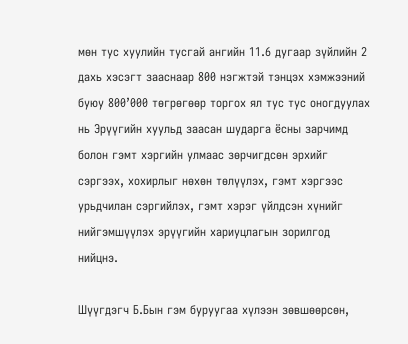мөн тус хуулийн тусгай ангийн 11.6 дугаар зүйлийн 2 дахь хэсэгт зааснаар 800 нэгжтэй тэнцэх хэмжээний буюу 800’000 төгрөгөөр торгох ял тус тус оногдуулах нь Эрүүгийн хуульд заасан шударга ёсны зарчимд болон гэмт хэргийн улмаас зөрчигдсөн эрхийг сэргээх, хохирлыг нөхөн төлүүлэх, гэмт хэргээс урьдчилан сэргийлэх, гэмт хэрэг үйлдсэн хүнийг нийгэмшүүлэх эрүүгийн хариуцлагын зорилгод нийцнэ.

Шүүгдэгч Б.Бын гэм буруугаа хүлээн зөвшөөрсөн,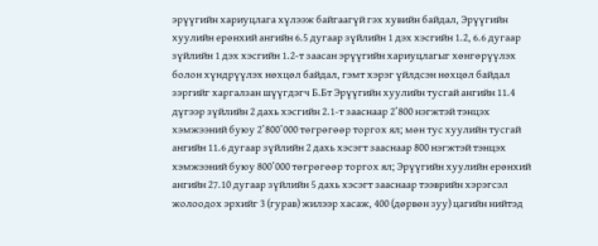эрүүгийн хариуцлага хүлээж байгаагүй гэх хувийн байдал, Эрүүгийн хуулийн ерөнхий ангийн 6.5 дугаар зүйлийн 1 дэх хэсгийн 1.2, 6.6 дугаар зүйлийн 1 дэх хэсгийн 1.2-т заасан эрүүгийн хариуцлагыг хөнгөрүүлэх болон хүндрүүлэх нөхцөл байдал, гэмт хэрэг үйлдсэн нөхцөл байдал зэргийг харгалзан шүүгдэгч Б.Бт Эрүүгийн хуулийн тусгай ангийн 11.4 дүгээр зүйлийн 2 дахь хэсгийн 2.1-т зааснаар 2’800 нэгжтэй тэнцэх хэмжээний буюу 2’800’000 төгрөгөөр торгох ял; мөн тус хуулийн тусгай ангийн 11.6 дугаар зүйлийн 2 дахь хэсэгт зааснаар 800 нэгжтэй тэнцэх хэмжээний буюу 800’000 төгрөгөөр торгох ял; Эрүүгийн хуулийн ерөнхий ангийн 27.10 дугаар зүйлийн 5 дахь хэсэгт зааснаар тээврийн хэрэгсэл жолоодох эрхийг 3 (гурав) жилээр хасаж, 400 (дөрвөн зуу) цагийн нийтэд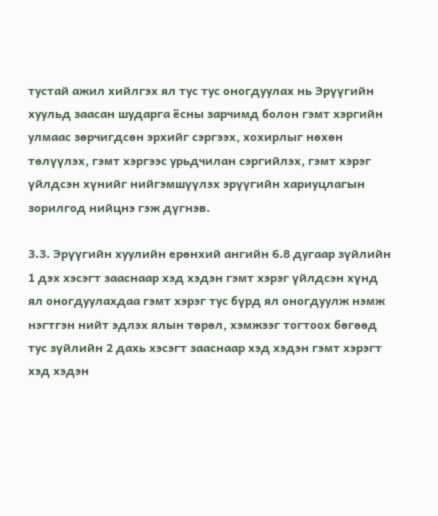тустай ажил хийлгэх ял тус тус оногдуулах нь Эрүүгийн хуульд заасан шударга ёсны зарчимд болон гэмт хэргийн улмаас зөрчигдсөн эрхийг сэргээх, хохирлыг нөхөн төлүүлэх, гэмт хэргээс урьдчилан сэргийлэх, гэмт хэрэг үйлдсэн хүнийг нийгэмшүүлэх эрүүгийн хариуцлагын зорилгод нийцнэ гэж дүгнэв.

3.3. Эрүүгийн хуулийн ерөнхий ангийн 6.8 дугаар зүйлийн 1 дэх хэсэгт зааснаар хэд хэдэн гэмт хэрэг үйлдсэн хүнд ял оногдуулахдаа гэмт хэрэг тус бүрд ял оногдуулж нэмж нэгтгэн нийт эдлэх ялын төрөл, хэмжээг тогтоох бөгөөд тус зүйлийн 2 дахь хэсэгт зааснаар хэд хэдэн гэмт хэрэгт хэд хэдэн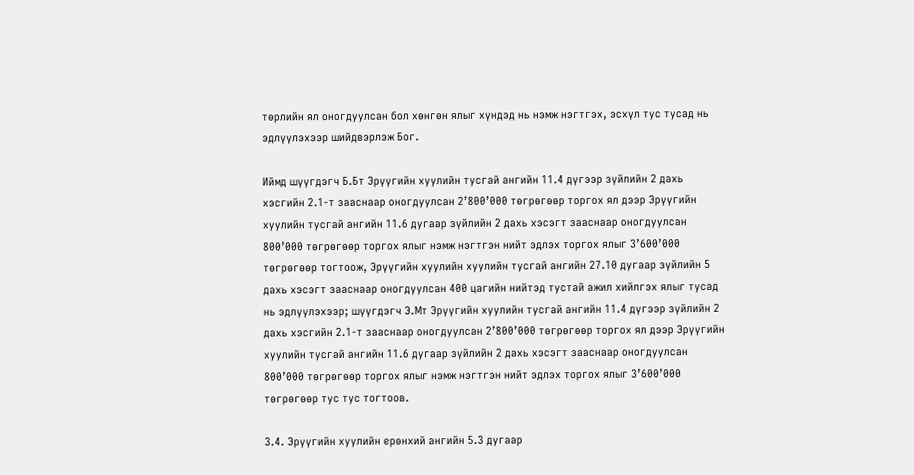төрлийн ял оногдуулсан бол хөнгөн ялыг хүндэд нь нэмж нэгтгэх, эсхүл тус тусад нь эдлүүлэхээр шийдвэрлэж Бог.

Иймд шүүгдэгч Б.Бт Эрүүгийн хуулийн тусгай ангийн 11.4 дүгээр зүйлийн 2 дахь хэсгийн 2.1-т зааснаар оногдуулсан 2’800’000 төгрөгөөр торгох ял дээр Эрүүгийн хуулийн тусгай ангийн 11.6 дугаар зүйлийн 2 дахь хэсэгт зааснаар оногдуулсан 800’000 төгрөгөөр торгох ялыг нэмж нэгтгэн нийт эдлэх торгох ялыг 3’600’000 төгрөгөөр тогтоож, Эрүүгийн хуулийн хуулийн тусгай ангийн 27.10 дугаар зүйлийн 5 дахь хэсэгт зааснаар оногдуулсан 400 цагийн нийтэд тустай ажил хийлгэх ялыг тусад нь эдлүүлэхээр; шүүгдэгч Э.Мт Эрүүгийн хуулийн тусгай ангийн 11.4 дүгээр зүйлийн 2 дахь хэсгийн 2.1-т зааснаар оногдуулсан 2’800’000 төгрөгөөр торгох ял дээр Эрүүгийн хуулийн тусгай ангийн 11.6 дугаар зүйлийн 2 дахь хэсэгт зааснаар оногдуулсан 800’000 төгрөгөөр торгох ялыг нэмж нэгтгэн нийт эдлэх торгох ялыг 3’600’000 төгрөгөөр тус тус тогтоов.

3.4. Эрүүгийн хуулийн ерөнхий ангийн 5.3 дугаар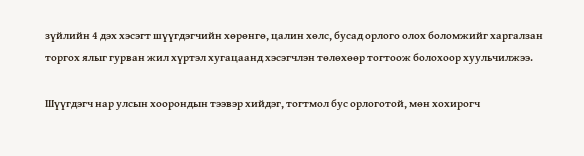зүйлийн 4 дэх хэсэгт шүүгдэгчийн хөрөнгө, цалин хөлс, бусад орлого олох боломжийг харгалзан торгох ялыг гурван жил хүртэл хугацаанд хэсэгчлэн төлөхөөр тогтоож болохоор хуульчилжээ.

Шүүгдэгч нар улсын хоорондын тээвэр хийдэг, тогтмол бус орлоготой, мөн хохирогч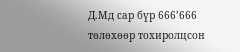Д.Мд сар бүр 666’666 төлөхөөр тохиролцсон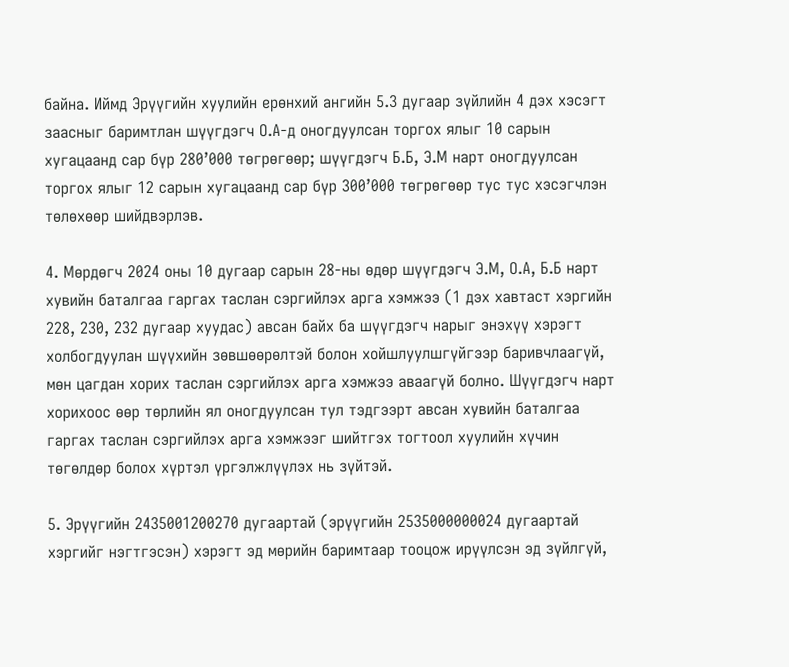байна. Иймд Эрүүгийн хуулийн ерөнхий ангийн 5.3 дугаар зүйлийн 4 дэх хэсэгт заасныг баримтлан шүүгдэгч О.А-д оногдуулсан торгох ялыг 10 сарын хугацаанд сар бүр 280’000 төгрөгөөр; шүүгдэгч Б.Б, Э.М нарт оногдуулсан торгох ялыг 12 сарын хугацаанд сар бүр 300’000 төгрөгөөр тус тус хэсэгчлэн төлөхөөр шийдвэрлэв.

4. Мөрдөгч 2024 оны 10 дугаар сарын 28-ны өдөр шүүгдэгч Э.М, О.А, Б.Б нарт хувийн баталгаа гаргах таслан сэргийлэх арга хэмжээ (1 дэх хавтаст хэргийн 228, 230, 232 дугаар хуудас) авсан байх ба шүүгдэгч нарыг энэхүү хэрэгт холбогдуулан шүүхийн зөвшөөрөлтэй болон хойшлуулшгүйгээр баривчлаагүй, мөн цагдан хорих таслан сэргийлэх арга хэмжээ аваагүй болно. Шүүгдэгч нарт хорихоос өөр төрлийн ял оногдуулсан тул тэдгээрт авсан хувийн баталгаа гаргах таслан сэргийлэх арга хэмжээг шийтгэх тогтоол хуулийн хүчин төгөлдөр болох хүртэл үргэлжлүүлэх нь зүйтэй.

5. Эрүүгийн 2435001200270 дугаартай (эрүүгийн 2535000000024 дугаартай хэргийг нэгтгэсэн) хэрэгт эд мөрийн баримтаар тооцож ирүүлсэн эд зүйлгүй,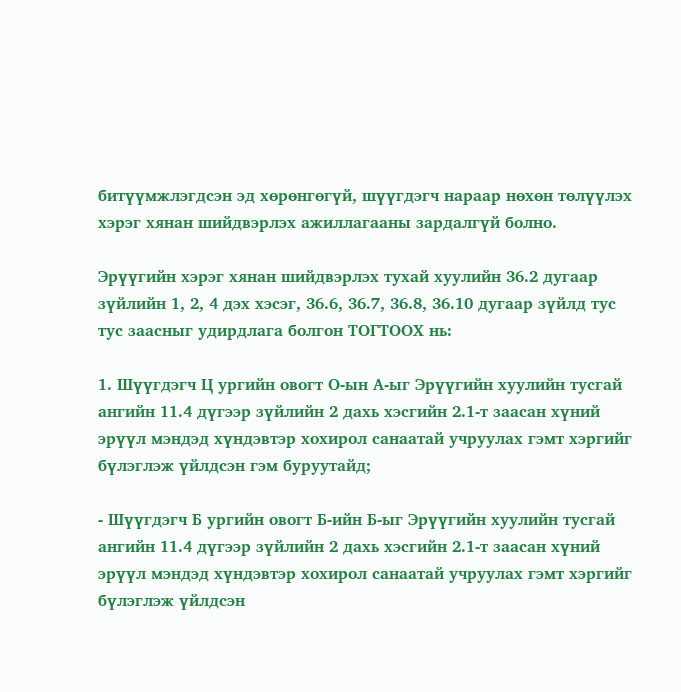битүүмжлэгдсэн эд хөрөнгөгүй, шүүгдэгч нараар нөхөн төлүүлэх хэрэг хянан шийдвэрлэх ажиллагааны зардалгүй болно.

Эрүүгийн хэрэг хянан шийдвэрлэх тухай хуулийн 36.2 дугаар зүйлийн 1, 2, 4 дэх хэсэг, 36.6, 36.7, 36.8, 36.10 дугаар зүйлд тус тус заасныг удирдлага болгон ТОГТООХ нь:

1. Шүүгдэгч Ц ургийн овогт О-ын А-ыг Эрүүгийн хуулийн тусгай ангийн 11.4 дүгээр зүйлийн 2 дахь хэсгийн 2.1-т заасан хүний эрүүл мэндэд хүндэвтэр хохирол санаатай учруулах гэмт хэргийг бүлэглэж үйлдсэн гэм буруутайд;

- Шүүгдэгч Б ургийн овогт Б-ийн Б-ыг Эрүүгийн хуулийн тусгай ангийн 11.4 дүгээр зүйлийн 2 дахь хэсгийн 2.1-т заасан хүний эрүүл мэндэд хүндэвтэр хохирол санаатай учруулах гэмт хэргийг бүлэглэж үйлдсэн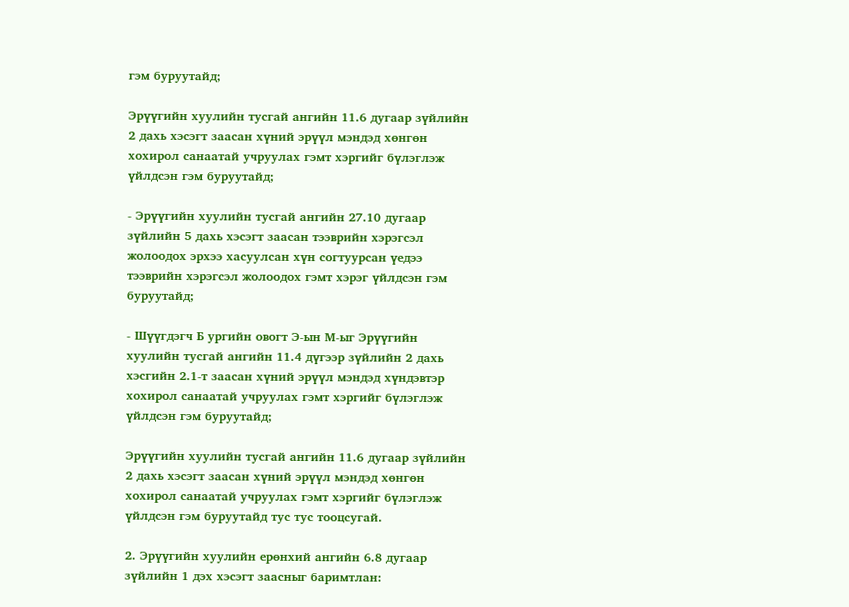гэм буруутайд;

Эрүүгийн хуулийн тусгай ангийн 11.6 дугаар зүйлийн 2 дахь хэсэгт заасан хүний эрүүл мэндэд хөнгөн хохирол санаатай учруулах гэмт хэргийг бүлэглэж үйлдсэн гэм буруутайд;

- Эрүүгийн хуулийн тусгай ангийн 27.10 дугаар зүйлийн 5 дахь хэсэгт заасан тээврийн хэрэгсэл жолоодох эрхээ хасуулсан хүн согтуурсан үедээ тээврийн хэрэгсэл жолоодох гэмт хэрэг үйлдсэн гэм буруутайд;

- Шүүгдэгч Б ургийн овогт Э-ын М-ыг Эрүүгийн хуулийн тусгай ангийн 11.4 дүгээр зүйлийн 2 дахь хэсгийн 2.1-т заасан хүний эрүүл мэндэд хүндэвтэр хохирол санаатай учруулах гэмт хэргийг бүлэглэж үйлдсэн гэм буруутайд;

Эрүүгийн хуулийн тусгай ангийн 11.6 дугаар зүйлийн 2 дахь хэсэгт заасан хүний эрүүл мэндэд хөнгөн хохирол санаатай учруулах гэмт хэргийг бүлэглэж үйлдсэн гэм буруутайд тус тус тооцсугай.

2. Эрүүгийн хуулийн ерөнхий ангийн 6.8 дугаар зүйлийн 1 дэх хэсэгт заасныг баримтлан: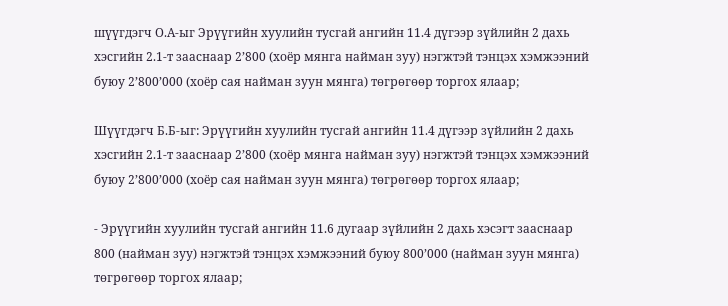шүүгдэгч О.А-ыг Эрүүгийн хуулийн тусгай ангийн 11.4 дүгээр зүйлийн 2 дахь хэсгийн 2.1-т зааснаар 2’800 (хоёр мянга найман зуу) нэгжтэй тэнцэх хэмжээний буюу 2’800’000 (хоёр сая найман зуун мянга) төгрөгөөр торгох ялаар;

Шүүгдэгч Б.Б-ыг: Эрүүгийн хуулийн тусгай ангийн 11.4 дүгээр зүйлийн 2 дахь хэсгийн 2.1-т зааснаар 2’800 (хоёр мянга найман зуу) нэгжтэй тэнцэх хэмжээний буюу 2’800’000 (хоёр сая найман зуун мянга) төгрөгөөр торгох ялаар;

- Эрүүгийн хуулийн тусгай ангийн 11.6 дугаар зүйлийн 2 дахь хэсэгт зааснаар 800 (найман зуу) нэгжтэй тэнцэх хэмжээний буюу 800’000 (найман зуун мянга) төгрөгөөр торгох ялаар;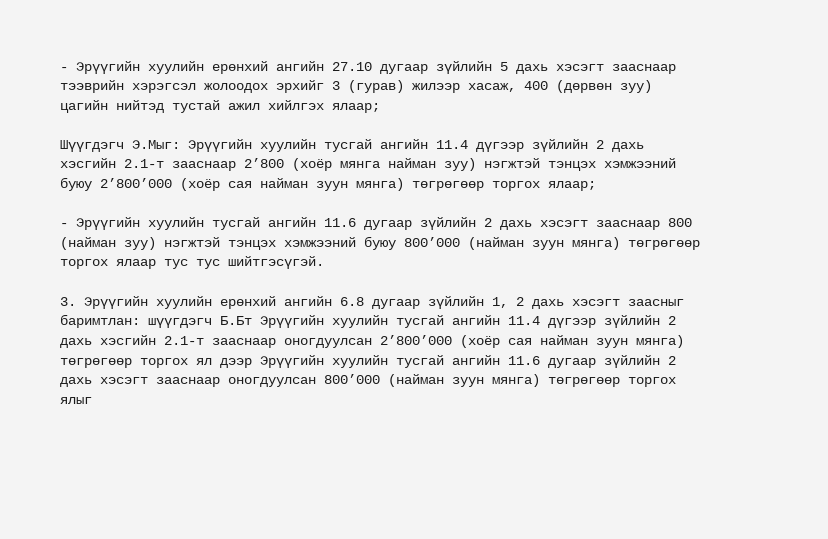- Эрүүгийн хуулийн ерөнхий ангийн 27.10 дугаар зүйлийн 5 дахь хэсэгт зааснаар тээврийн хэрэгсэл жолоодох эрхийг 3 (гурав) жилээр хасаж, 400 (дөрвөн зуу) цагийн нийтэд тустай ажил хийлгэх ялаар;

Шүүгдэгч Э.Мыг: Эрүүгийн хуулийн тусгай ангийн 11.4 дүгээр зүйлийн 2 дахь хэсгийн 2.1-т зааснаар 2’800 (хоёр мянга найман зуу) нэгжтэй тэнцэх хэмжээний буюу 2’800’000 (хоёр сая найман зуун мянга) төгрөгөөр торгох ялаар;

- Эрүүгийн хуулийн тусгай ангийн 11.6 дугаар зүйлийн 2 дахь хэсэгт зааснаар 800 (найман зуу) нэгжтэй тэнцэх хэмжээний буюу 800’000 (найман зуун мянга) төгрөгөөр торгох ялаар тус тус шийтгэсүгэй.

3. Эрүүгийн хуулийн ерөнхий ангийн 6.8 дугаар зүйлийн 1, 2 дахь хэсэгт заасныг баримтлан: шүүгдэгч Б.Бт Эрүүгийн хуулийн тусгай ангийн 11.4 дүгээр зүйлийн 2 дахь хэсгийн 2.1-т зааснаар оногдуулсан 2’800’000 (хоёр сая найман зуун мянга) төгрөгөөр торгох ял дээр Эрүүгийн хуулийн тусгай ангийн 11.6 дугаар зүйлийн 2 дахь хэсэгт зааснаар оногдуулсан 800’000 (найман зуун мянга) төгрөгөөр торгох ялыг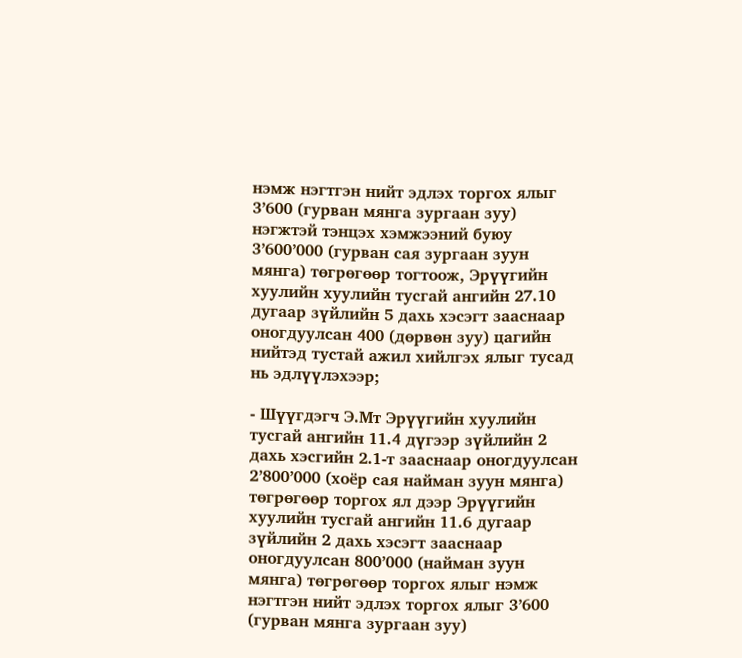нэмж нэгтгэн нийт эдлэх торгох ялыг 3’600 (гурван мянга зургаан зуу) нэгжтэй тэнцэх хэмжээний буюу 3’600’000 (гурван сая зургаан зуун мянга) төгрөгөөр тогтоож, Эрүүгийн хуулийн хуулийн тусгай ангийн 27.10 дугаар зүйлийн 5 дахь хэсэгт зааснаар оногдуулсан 400 (дөрвөн зуу) цагийн нийтэд тустай ажил хийлгэх ялыг тусад нь эдлүүлэхээр;

- Шүүгдэгч Э.Мт Эрүүгийн хуулийн тусгай ангийн 11.4 дүгээр зүйлийн 2 дахь хэсгийн 2.1-т зааснаар оногдуулсан 2’800’000 (хоёр сая найман зуун мянга) төгрөгөөр торгох ял дээр Эрүүгийн хуулийн тусгай ангийн 11.6 дугаар зүйлийн 2 дахь хэсэгт зааснаар оногдуулсан 800’000 (найман зуун мянга) төгрөгөөр торгох ялыг нэмж нэгтгэн нийт эдлэх торгох ялыг 3’600 (гурван мянга зургаан зуу)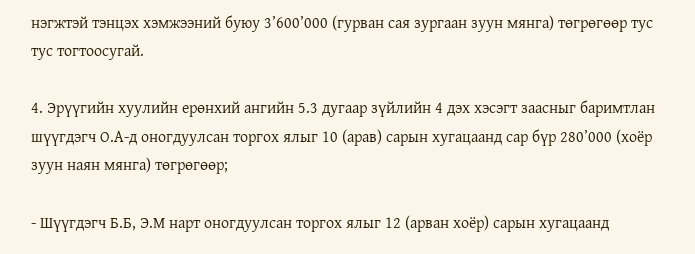нэгжтэй тэнцэх хэмжээний буюу 3’600’000 (гурван сая зургаан зуун мянга) төгрөгөөр тус тус тогтоосугай.

4. Эрүүгийн хуулийн ерөнхий ангийн 5.3 дугаар зүйлийн 4 дэх хэсэгт заасныг баримтлан шүүгдэгч О.А-д оногдуулсан торгох ялыг 10 (арав) сарын хугацаанд сар бүр 280’000 (хоёр зуун наян мянга) төгрөгөөр;

- Шүүгдэгч Б.Б, Э.М нарт оногдуулсан торгох ялыг 12 (арван хоёр) сарын хугацаанд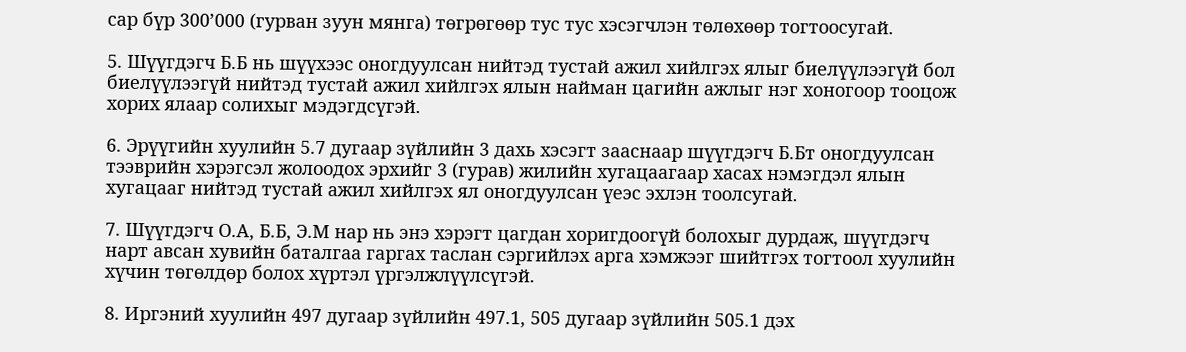сар бүр 300’000 (гурван зуун мянга) төгрөгөөр тус тус хэсэгчлэн төлөхөөр тогтоосугай.

5. Шүүгдэгч Б.Б нь шүүхээс оногдуулсан нийтэд тустай ажил хийлгэх ялыг биелүүлээгүй бол биелүүлээгүй нийтэд тустай ажил хийлгэх ялын найман цагийн ажлыг нэг хоногоор тооцож хорих ялаар солихыг мэдэгдсүгэй.

6. Эрүүгийн хуулийн 5.7 дугаар зүйлийн 3 дахь хэсэгт зааснаар шүүгдэгч Б.Бт оногдуулсан тээврийн хэрэгсэл жолоодох эрхийг 3 (гурав) жилийн хугацаагаар хасах нэмэгдэл ялын хугацааг нийтэд тустай ажил хийлгэх ял оногдуулсан үеэс эхлэн тоолсугай.

7. Шүүгдэгч О.А, Б.Б, Э.М нар нь энэ хэрэгт цагдан хоригдоогүй болохыг дурдаж, шүүгдэгч нарт авсан хувийн баталгаа гаргах таслан сэргийлэх арга хэмжээг шийтгэх тогтоол хуулийн хүчин төгөлдөр болох хүртэл үргэлжлүүлсүгэй.

8. Иргэний хуулийн 497 дугаар зүйлийн 497.1, 505 дугаар зүйлийн 505.1 дэх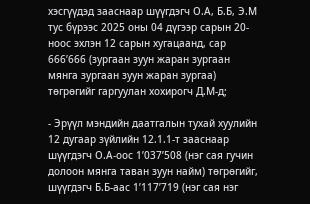хэсгүүдэд зааснаар шүүгдэгч О.А, Б.Б, Э.М тус бүрээс 2025 оны 04 дүгээр сарын 20-ноос эхлэн 12 сарын хугацаанд, сар 666’666 (зургаан зуун жаран зургаан мянга зургаан зуун жаран зургаа) төгрөгийг гаргуулан хохирогч Д.М-д;

- Эрүүл мэндийн даатгалын тухай хуулийн 12 дугаар зүйлийн 12.1.1-т зааснаар шүүгдэгч О.А-оос 1’037’508 (нэг сая гучин долоон мянга таван зуун найм) төгрөгийг, шүүгдэгч Б.Б-аас 1’117’719 (нэг сая нэг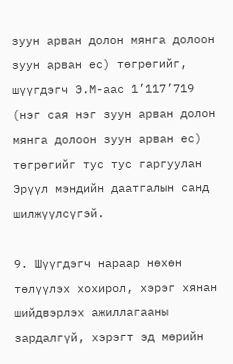зуун арван долон мянга долоон зуун арван ес) төгрөгийг, шүүгдэгч Э.М-аас 1’117’719 (нэг сая нэг зуун арван долон мянга долоон зуун арван ес) төгрөгийг тус тус гаргуулан Эрүүл мэндийн даатгалын санд шилжүүлсүгэй.

9. Шүүгдэгч нараар нөхөн төлүүлэх хохирол, хэрэг хянан шийдвэрлэх ажиллагааны зардалгүй, хэрэгт эд мөрийн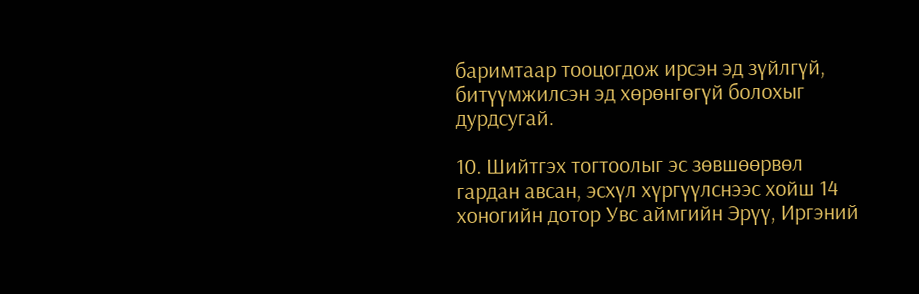баримтаар тооцогдож ирсэн эд зүйлгүй, битүүмжилсэн эд хөрөнгөгүй болохыг дурдсугай.

10. Шийтгэх тогтоолыг эс зөвшөөрвөл гардан авсан, эсхүл хүргүүлснээс хойш 14 хоногийн дотор Увс аймгийн Эрүү, Иргэний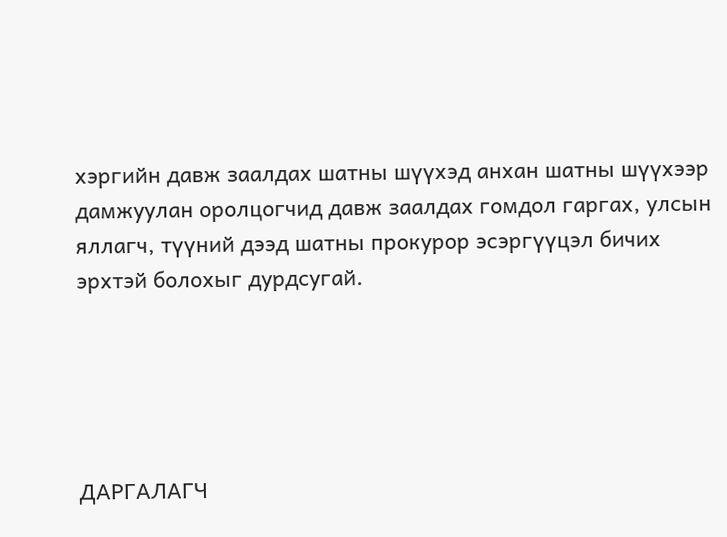хэргийн давж заалдах шатны шүүхэд анхан шатны шүүхээр дамжуулан оролцогчид давж заалдах гомдол гаргах, улсын яллагч, түүний дээд шатны прокурор эсэргүүцэл бичих эрхтэй болохыг дурдсугай.





ДАРГАЛАГЧ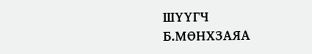ШҮҮГЧ                                  Б.МӨНХЗАЯА